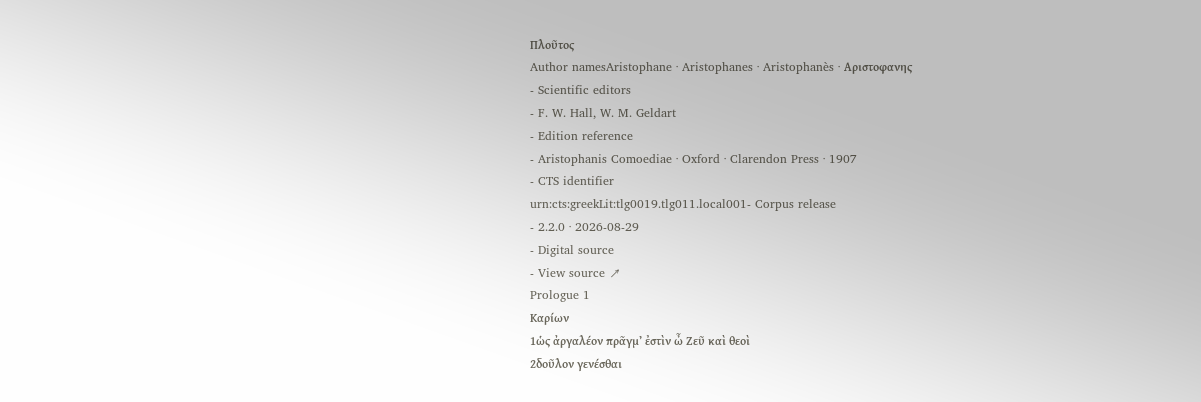Πλοῦτος
Author namesAristophane · Aristophanes · Aristophanès · Αριστοφανης
- Scientific editors
- F. W. Hall, W. M. Geldart
- Edition reference
- Aristophanis Comoediae · Oxford · Clarendon Press · 1907
- CTS identifier
urn:cts:greekLit:tlg0019.tlg011.local001- Corpus release
- 2.2.0 · 2026-08-29
- Digital source
- View source ↗
Prologue 1
Καρίων
1ὡς ἀργαλέον πρᾶγμʼ ἐστὶν ὦ Ζεῦ καὶ θεοὶ
2δοῦλον γενέσθαι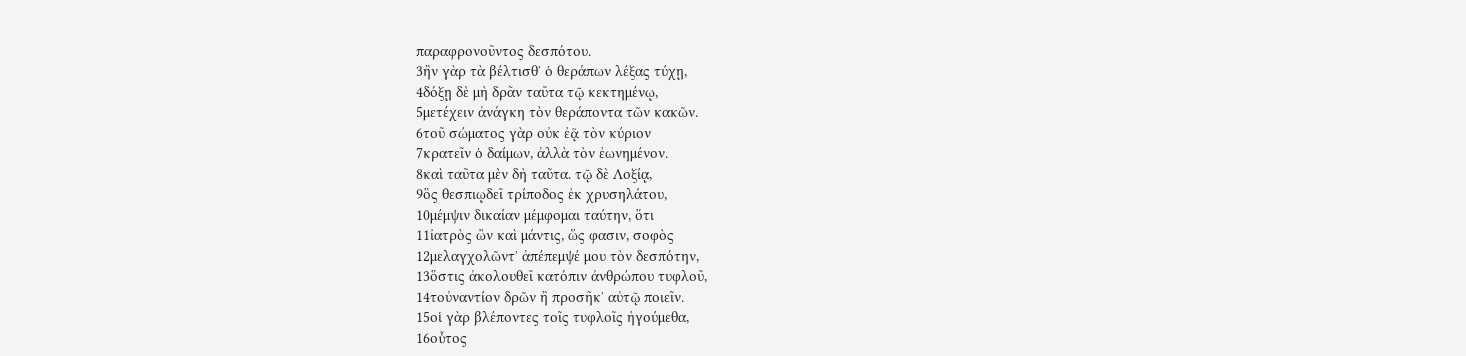παραφρονοῦντος δεσπότου.
3ἢν γὰρ τὰ βέλτισθʼ ὁ θεράπων λέξας τύχῃ,
4δόξῃ δὲ μὴ δρᾶν ταῦτα τῷ κεκτημένῳ,
5μετέχειν ἀνάγκη τὸν θεράποντα τῶν κακῶν.
6τοῦ σώματος γὰρ οὐκ ἐᾷ τὸν κύριον
7κρατεῖν ὁ δαίμων, ἀλλὰ τὸν ἐωνημένον.
8καὶ ταῦτα μὲν δὴ ταῦτα. τῷ δὲ Λοξίᾳ,
9ὃς θεσπιῳδεῖ τρίποδος ἐκ χρυσηλάτου,
10μέμψιν δικαίαν μέμφομαι ταύτην, ὅτι
11ἰατρὸς ὢν καὶ μάντις, ὥς φασιν, σοφὸς
12μελαγχολῶντʼ ἀπέπεμψέ μου τὸν δεσπότην,
13ὅστις ἀκολουθεῖ κατόπιν ἀνθρώπου τυφλοῦ,
14τοὐναντίον δρῶν ἢ προσῆκʼ αὐτῷ ποιεῖν.
15οἱ γὰρ βλέποντες τοῖς τυφλοῖς ἡγούμεθα,
16οὗτος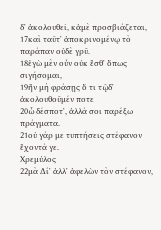δʼ ἀκολουθεῖ, κἀμὲ προσβιάζεται,
17καὶ ταῦτʼ ἀποκρινομένῳ τὸ παράπαν οὐδὲ γρῦ.
18ἐγὼ μὲν οὖν οὐκ ἔσθʼ ὅπως σιγήσομαι,
19ἢν μὴ φράσῃς ὅ τι τῷδʼ ἀκολουθοῦμέν ποτε
20ὦ δέσποτʼ, ἀλλά σοι παρέξω πράγματα.
21οὐ γάρ με τυπτήσεις στέφανον ἔχοντά γε.
Χρεμύλος
22μὰ Δίʼ ἀλλʼ ἀφελὼν τὸν στέφανον,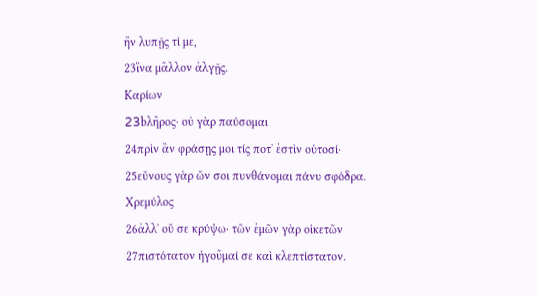ἢν λυπῇς τί με,
23ἵνα μᾶλλον ἀλγῇς.
Καρίων
23bλῆρος· οὐ γὰρ παύσομαι
24πρὶν ἂν φράσῃς μοι τίς ποτʼ ἐστὶν οὑτοσί·
25εὔνους γὰρ ὤν σοι πυνθάνομαι πάνυ σφόδρα.
Χρεμύλος
26ἀλλʼ οὔ σε κρύψω· τῶν ἐμῶν γὰρ οἰκετῶν
27πιστότατον ἡγοῦμαί σε καὶ κλεπτίστατον.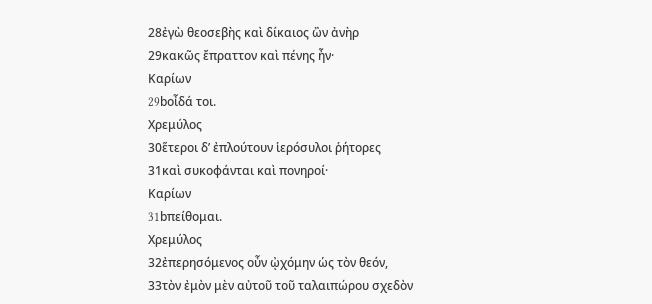28ἐγὼ θεοσεβὴς καὶ δίκαιος ὢν ἀνὴρ
29κακῶς ἔπραττον καὶ πένης ἦν·
Καρίων
29bοἶδά τοι.
Χρεμύλος
30ἕτεροι δʼ ἐπλούτουν ἱερόσυλοι ῥήτορες
31καὶ συκοφάνται καὶ πονηροί·
Καρίων
31bπείθομαι.
Χρεμύλος
32ἐπερησόμενος οὖν ᾠχόμην ὡς τὸν θεόν,
33τὸν ἐμὸν μὲν αὐτοῦ τοῦ ταλαιπώρου σχεδὸν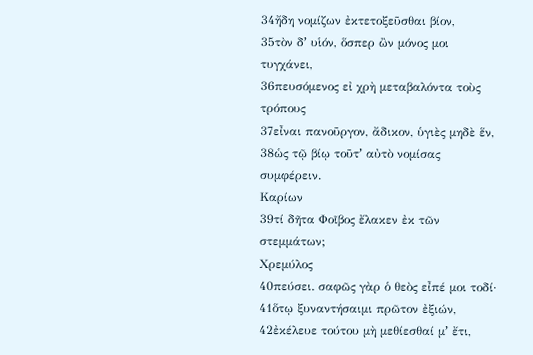34ἤδη νομίζων ἐκτετοξεῦσθαι βίον,
35τὸν δʼ υἱόν, ὅσπερ ὢν μόνος μοι τυγχάνει,
36πευσόμενος εἰ χρὴ μεταβαλόντα τοὺς τρόπους
37εἶναι πανοῦργον, ἄδικον, ὑγιὲς μηδὲ ἕν,
38ὡς τῷ βίῳ τοῦτʼ αὐτὸ νομίσας συμφέρειν.
Καρίων
39τί δῆτα Φοῖβος ἔλακεν ἐκ τῶν στεμμάτων;
Χρεμύλος
40πεύσει. σαφῶς γὰρ ὁ θεὸς εἶπέ μοι τοδί·
41ὅτῳ ξυναντήσαιμι πρῶτον ἐξιών,
42ἐκέλευε τούτου μὴ μεθίεσθαί μʼ ἔτι,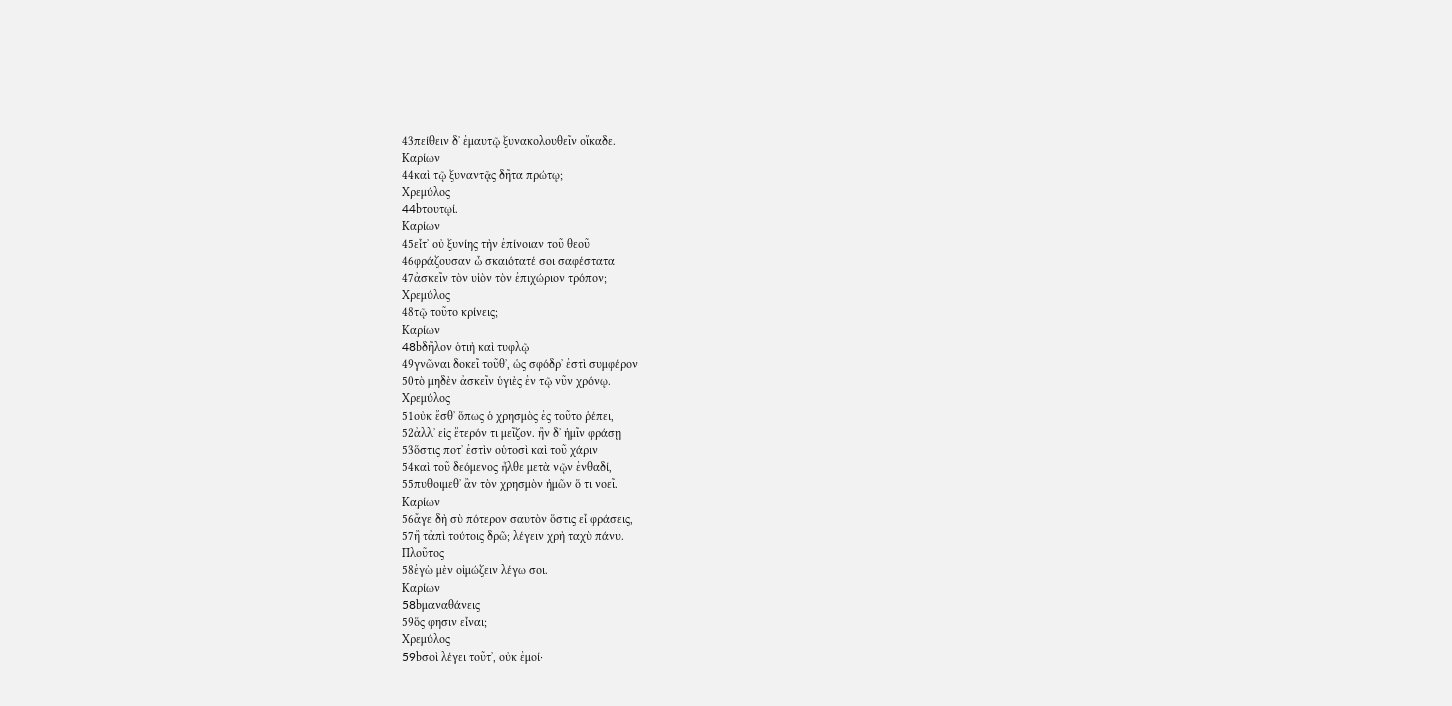43πείθειν δʼ ἐμαυτῷ ξυνακολουθεῖν οἴκαδε.
Καρίων
44καὶ τῷ ξυναντᾷς δῆτα πρώτῳ;
Χρεμύλος
44bτουτῳί.
Καρίων
45εἶτʼ οὐ ξυνίης τὴν ἐπίνοιαν τοῦ θεοῦ
46φράζουσαν ὦ σκαιότατέ σοι σαφέστατα
47ἀσκεῖν τὸν υἱὸν τὸν ἐπιχώριον τρόπον;
Χρεμύλος
48τῷ τοῦτο κρίνεις;
Καρίων
48bδῆλον ὁτιὴ καὶ τυφλῷ
49γνῶναι δοκεῖ τοῦθʼ, ὡς σφόδρʼ ἐστὶ συμφέρον
50τὸ μηδὲν ἀσκεῖν ὑγιὲς ἐν τῷ νῦν χρόνῳ.
Χρεμύλος
51οὐκ ἔσθʼ ὅπως ὁ χρησμὸς ἐς τοῦτο ῥέπει,
52ἀλλʼ εἰς ἕτερόν τι μεῖζον. ἢν δʼ ἡμῖν φράσῃ
53ὅστις ποτʼ ἐστὶν οὑτοσὶ καὶ τοῦ χάριν
54καὶ τοῦ δεόμενος ἦλθε μετὰ νῷν ἐνθαδί,
55πυθοιμεθʼ ἂν τὸν χρησμὸν ἡμῶν ὅ τι νοεῖ.
Καρίων
56ἄγε δὴ σὺ πότερον σαυτὸν ὅστις εἶ φράσεις,
57ἢ τἀπὶ τούτοις δρῶ; λέγειν χρὴ ταχὺ πάνυ.
Πλοῦτος
58ἐγὼ μὲν οἰμώζειν λέγω σοι.
Καρίων
58bμαναθάνεις
59ὅς φησιν εἶναι;
Χρεμύλος
59bσοὶ λέγει τοῦτʼ, οὐκ ἐμοί·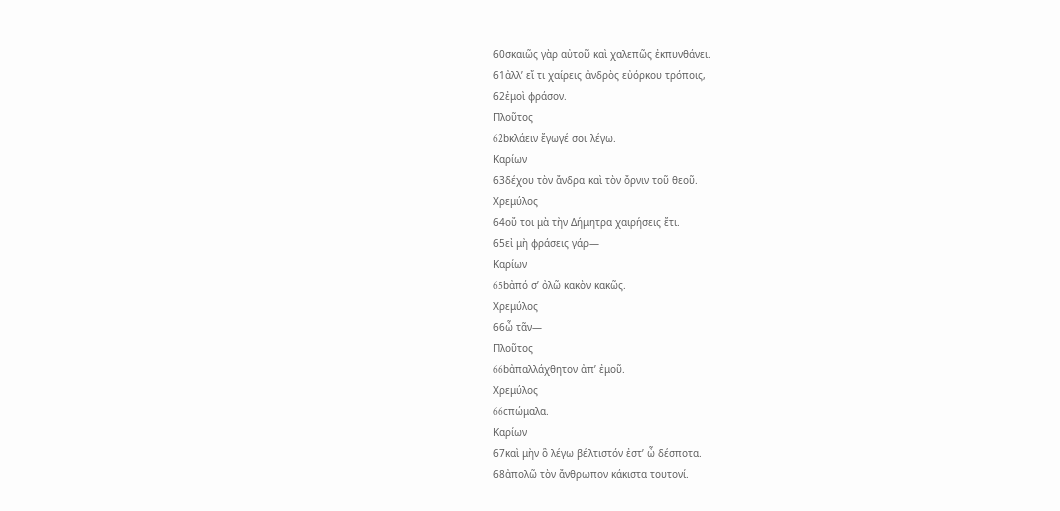60σκαιῶς γὰρ αὐτοῦ καὶ χαλεπῶς ἐκπυνθάνει.
61ἀλλʼ εἴ τι χαίρεις ἀνδρὸς εὐόρκου τρόποις,
62ἐμοὶ φράσον.
Πλοῦτος
62bκλάειν ἔγωγέ σοι λέγω.
Καρίων
63δέχου τὸν ἄνδρα καὶ τὸν ὄρνιν τοῦ θεοῦ.
Χρεμύλος
64οὔ τοι μὰ τὴν Δήμητρα χαιρήσεις ἔτι.
65εἰ μὴ φράσεις γάρ—
Καρίων
65bἀπό σʼ ὀλῶ κακὸν κακῶς.
Χρεμύλος
66ὦ τᾶν—
Πλοῦτος
66bἀπαλλάχθητον ἀπʼ ἐμοῦ.
Χρεμύλος
66cπώμαλα.
Καρίων
67καὶ μὴν ὃ λέγω βέλτιστόν ἐστʼ ὦ δέσποτα.
68ἀπολῶ τὸν ἄνθρωπον κάκιστα τουτονί.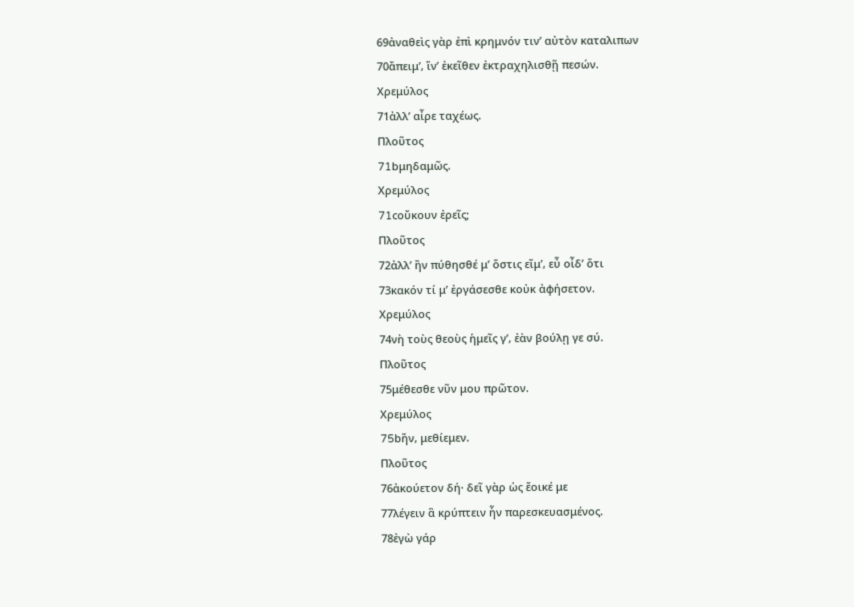69ἀναθεὶς γὰρ ἐπὶ κρημνόν τινʼ αὐτὸν καταλιπων
70ἄπειμʼ, ἵνʼ ἐκεῖθεν ἐκτραχηλισθῇ πεσών.
Χρεμύλος
71ἀλλʼ αἶρε ταχέως.
Πλοῦτος
71bμηδαμῶς.
Χρεμύλος
71cοὔκουν ἐρεῖς;
Πλοῦτος
72ἀλλʼ ἢν πύθησθέ μʼ ὅστις εἴμʼ, εὖ οἶδʼ ὅτι
73κακόν τί μʼ ἐργάσεσθε κοὐκ ἀφήσετον.
Χρεμύλος
74νὴ τοὺς θεοὺς ἡμεῖς γʼ, ἐὰν βούλῃ γε σύ.
Πλοῦτος
75μέθεσθε νῦν μου πρῶτον.
Χρεμύλος
75bἤν, μεθίεμεν.
Πλοῦτος
76ἀκούετον δή· δεῖ γὰρ ὡς ἔοικέ με
77λέγειν ἃ κρύπτειν ἦν παρεσκευασμένος.
78ἐγὼ γάρ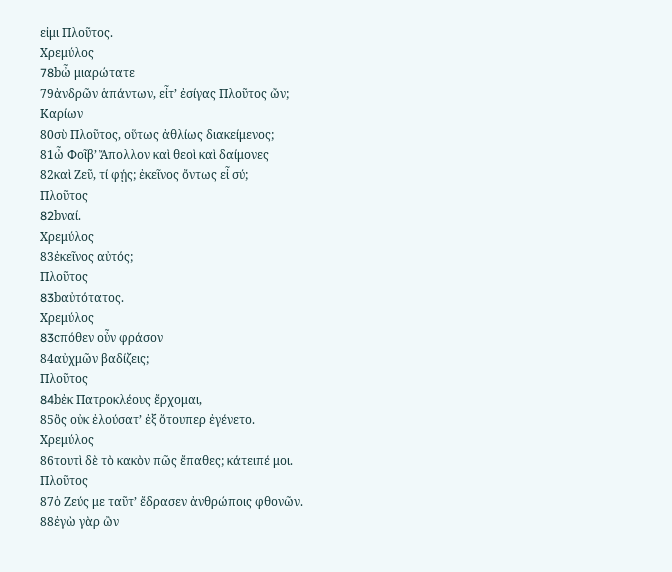εἰμι Πλοῦτος.
Χρεμύλος
78bὦ μιαρώτατε
79ἀνδρῶν ἁπάντων, εἶτʼ ἐσίγας Πλοῦτος ὤν;
Καρίων
80σὺ Πλοῦτος, οὕτως ἀθλίως διακείμενος;
81ὦ Φοῖβʼ Ἄπολλον καὶ θεοὶ καὶ δαίμονες
82καὶ Ζεῦ, τί φῄς; ἐκεῖνος ὄντως εἶ σύ;
Πλοῦτος
82bναί.
Χρεμύλος
83ἐκεῖνος αὐτός;
Πλοῦτος
83bαὐτότατος.
Χρεμύλος
83cπόθεν οὖν φράσον
84αὐχμῶν βαδίζεις;
Πλοῦτος
84bἐκ Πατροκλέους ἔρχομαι,
85ὃς οὐκ ἐλούσατʼ ἐξ ὅτουπερ ἐγένετο.
Χρεμύλος
86τουτὶ δὲ τὸ κακὸν πῶς ἔπαθες; κάτειπέ μοι.
Πλοῦτος
87ὁ Ζεύς με ταῦτʼ ἔδρασεν ἀνθρώποις φθονῶν.
88ἐγὼ γὰρ ὢν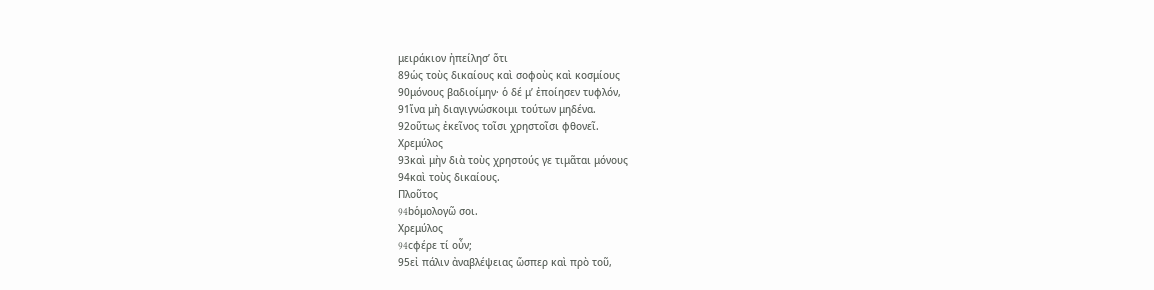μειράκιον ἠπείλησʼ ὅτι
89ὡς τοὺς δικαίους καὶ σοφοὺς καὶ κοσμίους
90μόνους βαδιοίμην· ὁ δέ μʼ ἐποίησεν τυφλόν,
91ἵνα μὴ διαγιγνώσκοιμι τούτων μηδένα.
92οὕτως ἐκεῖνος τοῖσι χρηστοῖσι φθονεῖ.
Χρεμύλος
93καὶ μὴν διὰ τοὺς χρηστούς γε τιμᾶται μόνους
94καὶ τοὺς δικαίους.
Πλοῦτος
94bὁμολογῶ σοι.
Χρεμύλος
94cφέρε τί οὖν;
95εἰ πάλιν ἀναβλέψειας ὥσπερ καὶ πρὸ τοῦ,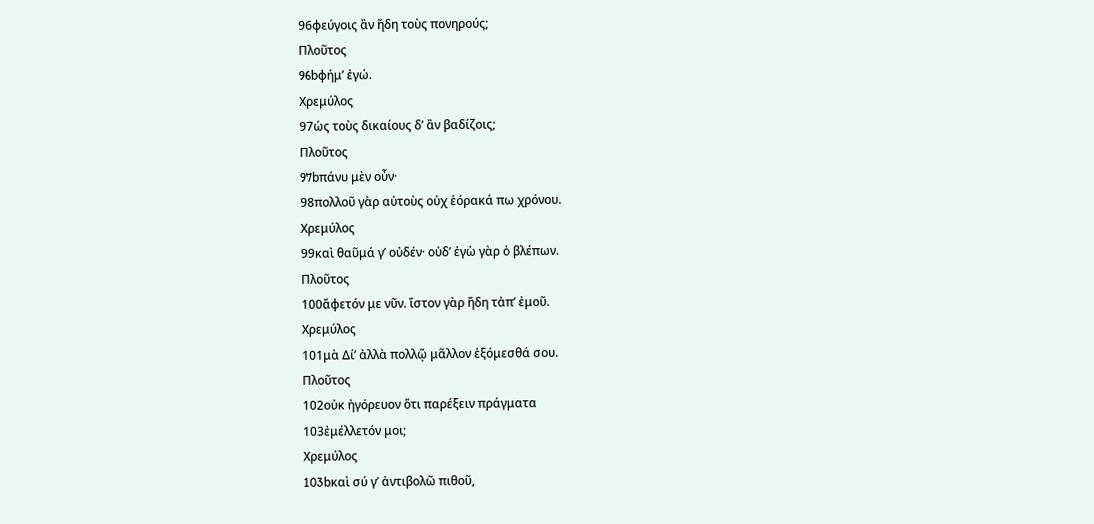96φεύγοις ἂν ἤδη τοὺς πονηρούς;
Πλοῦτος
96bφήμʼ ἐγώ.
Χρεμύλος
97ὡς τοὺς δικαίους δʼ ἂν βαδίζοις;
Πλοῦτος
97bπάνυ μὲν οὖν·
98πολλοῦ γὰρ αὐτοὺς οὐχ ἑόρακά πω χρόνου.
Χρεμύλος
99καὶ θαῦμά γʼ οὐδέν· οὐδʼ ἐγὼ γὰρ ὁ βλέπων.
Πλοῦτος
100ἄφετόν με νῦν. ἴστον γὰρ ἤδη τἀπʼ ἐμοῦ.
Χρεμύλος
101μὰ Δίʼ ἀλλὰ πολλῷ μᾶλλον ἑξόμεσθά σου.
Πλοῦτος
102οὐκ ἠγόρευον ὅτι παρέξειν πράγματα
103ἐμέλλετόν μοι;
Χρεμύλος
103bκαὶ σύ γʼ ἀντιβολῶ πιθοῦ,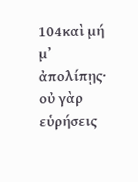104καὶ μή μʼ ἀπολίπῃς· οὐ γὰρ εὑρήσεις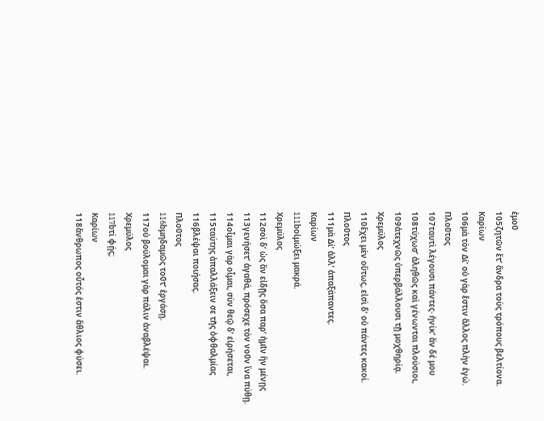ἐμοῦ
105ζητῶν ἔτʼ ἄνδρα τοὺς τρόπους βελτίονα.
Καρίων
106μὰ τὸν Δίʼ οὐ γὰρ ἔστιν ἄλλος πλὴν ἐγώ.
Πλοῦτος
107ταυτὶ λέγουσι πάντες· ἡνίκʼ ἂν δέ μου
108τύχωσʼ ἀληθῶς καὶ γένωνται πλούσιοι,
109ἀτεχνῶς ὑπερβάλλουσι τῇ μοχθηρίᾳ.
Χρεμύλος
110ἔχει μὲν οὕτως, εἰσὶ δʼ οὐ πάντες κακοί.
Πλοῦτος
111μὰ Δίʼ ἀλλʼ ἁπαξάπαντες.
Καρίων
111bοἰμώξει μακρά.
Χρεμύλος
112σοὶ δʼ ὡς ἂν εἰδῇς ὅσα παρʼ ἡμῖν ἢν μένῃς
113γενήσετʼ ἀγαθά, πρόσεχε τὸν νοῦν ἵνα πύθῃ.
114οἶμαι γὰρ οἶμαι, σὺν θεῷ δʼ εἰρήσεται,
115ταύτης ἀπαλλάξειν σε τῆς ὀφθαλμίας
116βλέψαι ποιήσας.
Πλοῦτος
116bμηδαμῶς τοῦτʼ ἐργάσῃ.
117οὐ βούλομαι γὰρ πάλιν ἀναβλέψαι.
Χρεμύλος
117bτί φῄς;
Καρίων
118ἅνθρωπος οὗτός ἐστιν ἄθλιος φύσει.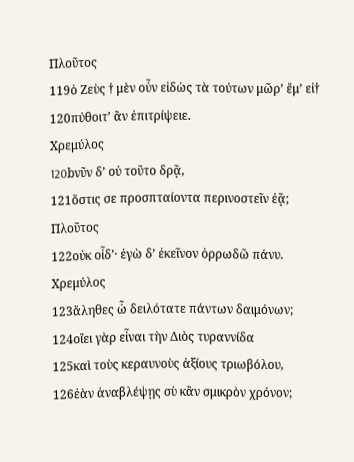Πλοῦτος
119ὁ Ζεὺς † μὲν οὖν εἰδὼς τὰ τούτων μῶρʼ ἔμʼ εἰ†
120πύθοιτʼ ἂν ἐπιτρίψειε.
Χρεμύλος
120bνῦν δʼ οὐ τοῦτο δρᾷ,
121ὅστις σε προσπταίοντα περινοστεῖν ἐᾷ;
Πλοῦτος
122οὐκ οἶδʼ· ἐγὼ δʼ ἐκεῖνον ὀρρωδῶ πάνυ.
Χρεμύλος
123ἄληθες ὦ δειλότατε πάντων δαιμόνων;
124οἴει γὰρ εἶναι τὴν Διὸς τυραννίδα
125καὶ τοὺς κεραυνοὺς ἀξίους τριωβόλου,
126ἐὰν ἀναβλέψῃς σὺ κἂν σμικρὸν χρόνον;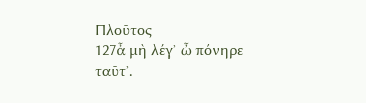Πλοῦτος
127ἆ μὴ λέγʼ ὦ πόνηρε ταῦτʼ.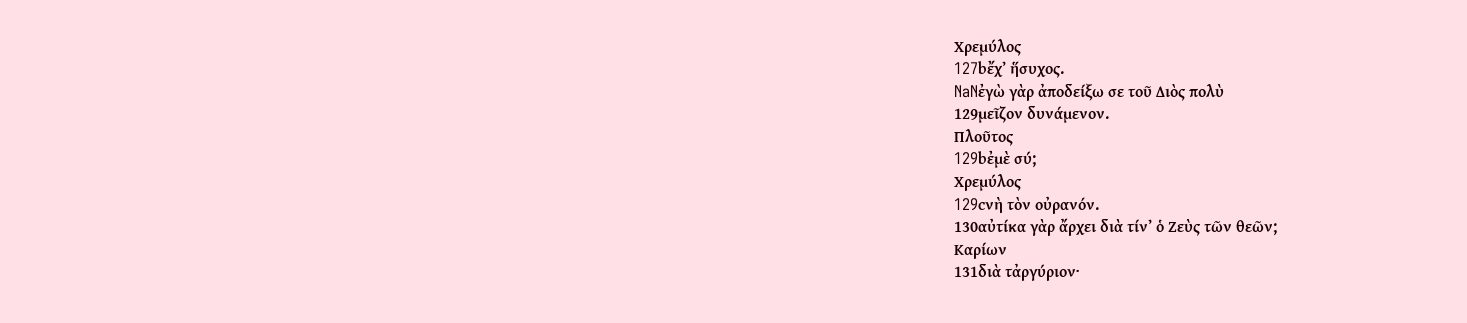Χρεμύλος
127bἔχʼ ἥσυχος.
NaNἐγὼ γὰρ ἀποδείξω σε τοῦ Διὸς πολὺ
129μεῖζον δυνάμενον.
Πλοῦτος
129bἐμὲ σύ;
Χρεμύλος
129cνὴ τὸν οὐρανόν.
130αὐτίκα γὰρ ἄρχει διὰ τίνʼ ὁ Ζεὺς τῶν θεῶν;
Καρίων
131διὰ τἀργύριον·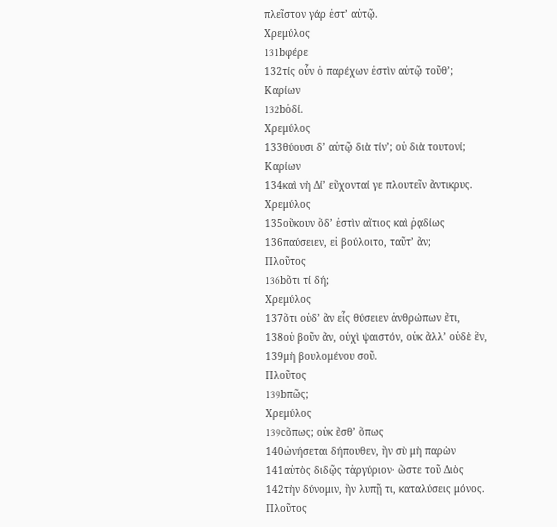πλεῖστον γάρ ἐστʼ αὐτῷ.
Χρεμύλος
131bφέρε
132τίς οὖν ὁ παρέχων ἐστὶν αὐτῷ τοῦθʼ;
Καρίων
132bὁδί.
Χρεμύλος
133θύουσι δʼ αὐτῷ διὰ τίνʼ; οὐ διὰ τουτονί;
Καρίων
134καὶ νὴ Δίʼ εὔχονταί γε πλουτεῖν ἄντικρυς.
Χρεμύλος
135οὔκουν ὅδʼ ἐστὶν αἴτιος καὶ ῥᾳδίως
136παύσειεν, εἰ βούλοιτο, ταῦτʼ ἄν;
Πλοῦτος
136bὅτι τί δή;
Χρεμύλος
137ὅτι οὐδʼ ἂν εἷς θύσειεν ἀνθρώπων ἔτι,
138οὐ βοῦν ἄν, οὐχὶ ψαιστόν, οὐκ ἄλλʼ οὐδὲ ἕν,
139μὴ βουλομένου σοῦ.
Πλοῦτος
139bπῶς;
Χρεμύλος
139cὅπως; οὐκ ἔσθʼ ὅπως
140ὠνήσεται δήπουθεν, ἢν σὺ μὴ παρὼν
141αὐτὸς διδῷς τἀργύριον· ὥστε τοῦ Διὸς
142τὴν δύνομιν, ἢν λυπῇ τι, καταλύσεις μόνος.
Πλοῦτος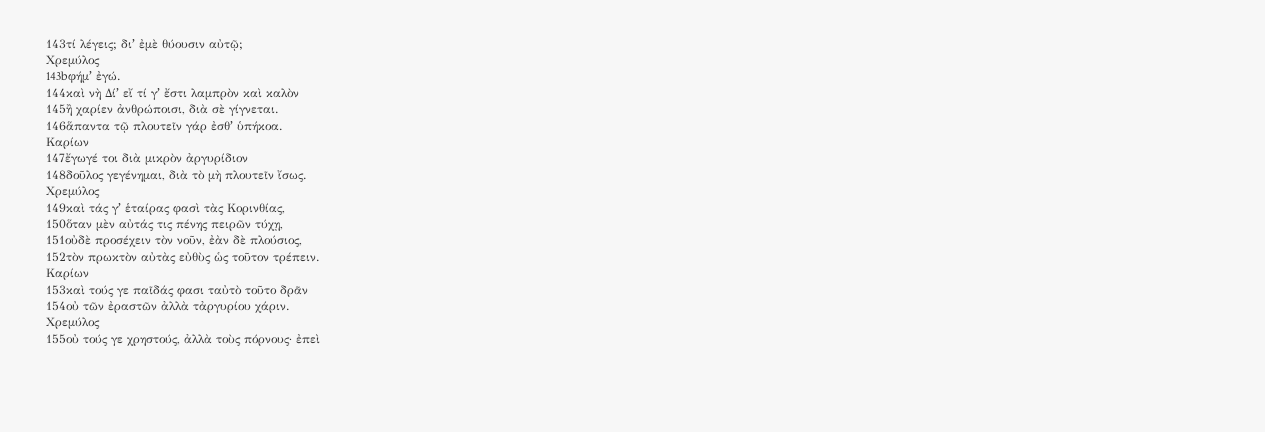143τί λέγεις; διʼ ἐμὲ θύουσιν αὐτῷ;
Χρεμύλος
143bφήμʼ ἐγώ.
144καὶ νὴ Δίʼ εἴ τί γʼ ἔστι λαμπρὸν καὶ καλὸν
145ἢ χαρίεν ἀνθρώποισι, διὰ σὲ γίγνεται.
146ἅπαντα τῷ πλουτεῖν γάρ ἐσθʼ ὑπήκοα.
Καρίων
147ἔγωγέ τοι διὰ μικρὸν ἀργυρίδιον
148δοῦλος γεγένημαι, διὰ τὸ μὴ πλουτεῖν ἴσως.
Χρεμύλος
149καὶ τάς γʼ ἑταίρας φασὶ τὰς Κορινθίας,
150ὅταν μὲν αὐτάς τις πένης πειρῶν τύχῃ,
151οὐδὲ προσέχειν τὸν νοῦν, ἐὰν δὲ πλούσιος,
152τὸν πρωκτὸν αὐτὰς εὐθὺς ὡς τοῦτον τρέπειν.
Καρίων
153καὶ τούς γε παῖδάς φασι ταὐτὸ τοῦτο δρᾶν
154οὐ τῶν ἐραστῶν ἀλλὰ τἀργυρίου χάριν.
Χρεμύλος
155οὐ τούς γε χρηστούς, ἀλλὰ τοὺς πόρνους· ἐπεὶ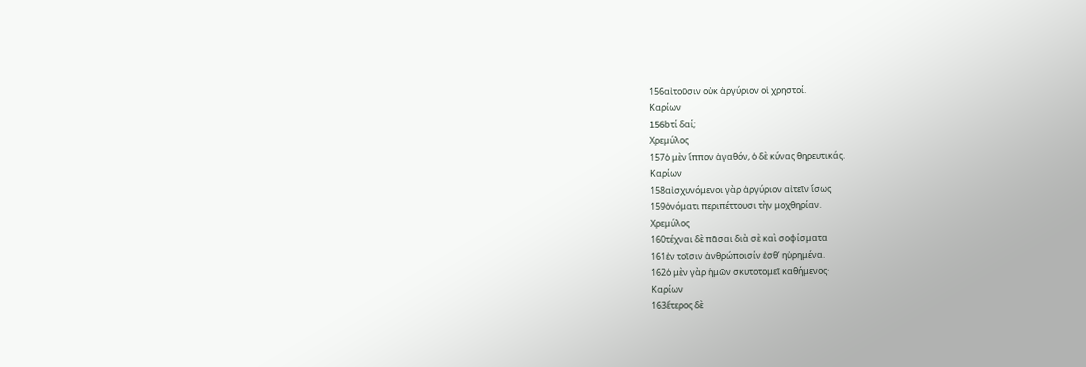156αἰτοῦσιν οὐκ ἀργύριον οἱ χρηστοί.
Καρίων
156bτί δαί;
Χρεμύλος
157ὁ μὲν ἵππον ἀγαθόν, ὁ δὲ κύνας θηρευτικάς.
Καρίων
158αἰσχυνόμενοι γὰρ ἀργύριον αἰτεῖν ἴσως
159ὀνόματι περιπέττουσι τὴν μοχθηρίαν.
Χρεμύλος
160τέχναι δὲ πᾶσαι διὰ σὲ καὶ σοφίσματα
161ἐν τοῖσιν ἀνθρώποισίν ἐσθʼ ηὑρημένα.
162ὁ μὲν γὰρ ἡμῶν σκυτοτομεῖ καθήμενος·
Καρίων
163ἕτερος δὲ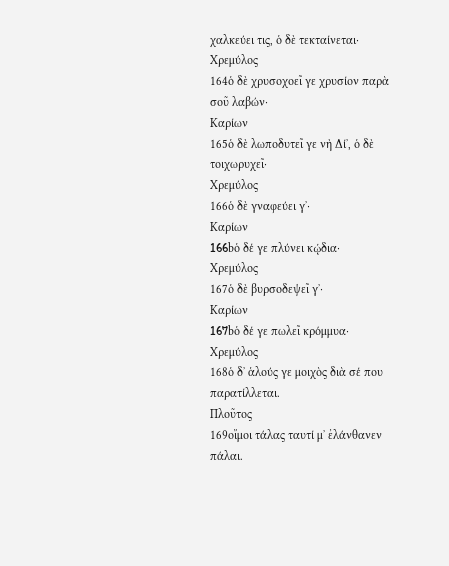χαλκεύει τις, ὁ δὲ τεκταίνεται·
Χρεμύλος
164ὁ δὲ χρυσοχοεῖ γε χρυσίον παρὰ σοῦ λαβών·
Καρίων
165ὁ δὲ λωποδυτεῖ γε νὴ Δίʼ, ὁ δὲ τοιχωρυχεῖ·
Χρεμύλος
166ὁ δὲ γναφεύει γʼ·
Καρίων
166bὁ δέ γε πλύνει κῴδια·
Χρεμύλος
167ὁ δὲ βυρσοδεψεῖ γʼ·
Καρίων
167bὁ δέ γε πωλεῖ κρόμμυα·
Χρεμύλος
168ὁ δʼ ἁλούς γε μοιχὸς διὰ σέ που παρατίλλεται.
Πλοῦτος
169οἴμοι τάλας ταυτί μʼ ἐλάνθανεν πάλαι.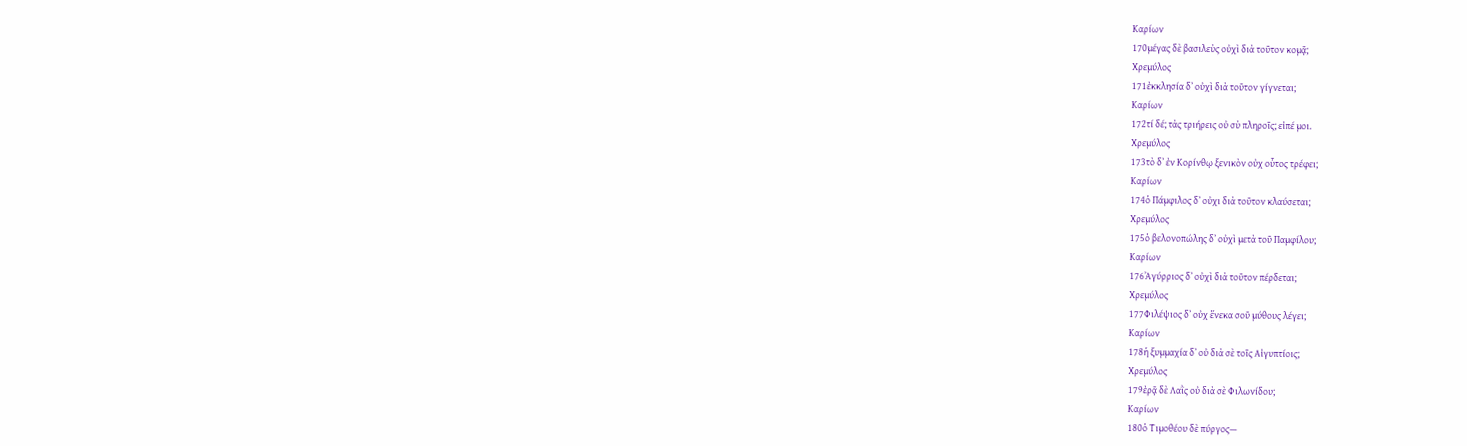Καρίων
170μέγας δὲ βασιλεὺς οὐχὶ διὰ τοῦτον κομᾷ;
Χρεμύλος
171ἐκκλησία δʼ οὐχὶ διὰ τοῦτον γίγνεται;
Καρίων
172τί δέ; τὰς τριήρεις οὐ σὺ πληροῖς; εἰπέ μοι.
Χρεμύλος
173τὸ δʼ ἐν Κορίνθῳ ξενικὸν οὐχ οὗτος τρέφει;
Καρίων
174ὁ Πάμφιλος δʼ οὐχι διὰ τοῦτον κλαύσεται;
Χρεμύλος
175ὁ βελονοπώλης δʼ οὐχὶ μετὰ τοῦ Παμφίλου;
Καρίων
176Ἀγύρριος δʼ οὐχὶ διὰ τοῦτον πέρδεται;
Χρεμύλος
177Φιλέψιος δʼ οὐχ ἕνεκα σοῦ μύθους λέγει;
Καρίων
178ἡ ξυμμαχία δʼ οὐ διὰ σὲ τοῖς Αἰγυπτίοις;
Χρεμύλος
179ἐρᾷ δὲ Λαῒς οὐ διὰ σὲ Φιλωνίδου;
Καρίων
180ὁ Τιμοθέου δὲ πύργος—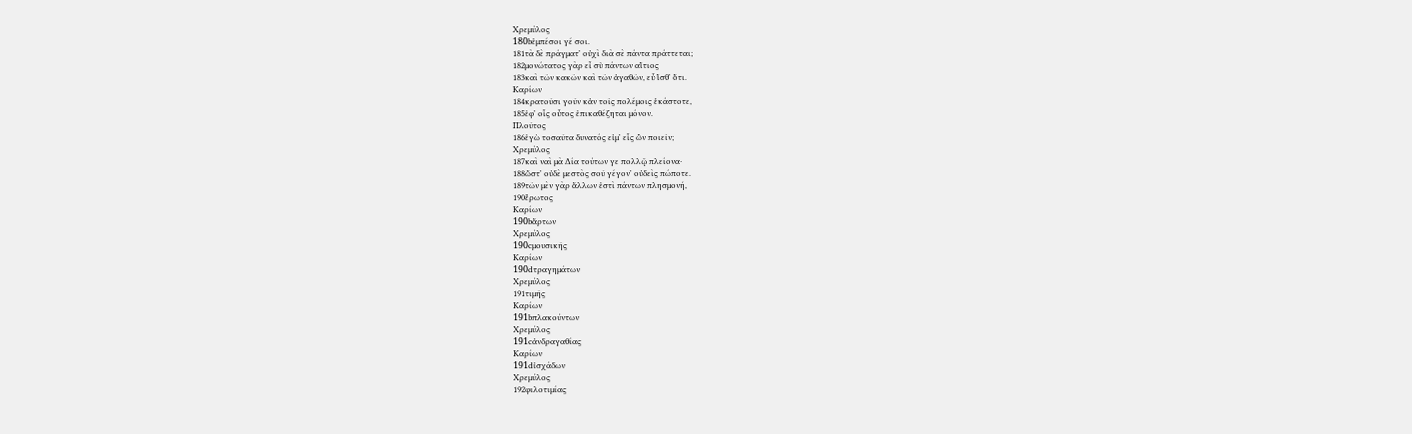Χρεμύλος
180bἐμπέσοι γέ σοι.
181τὰ δὲ πράγματʼ οὐχὶ διὰ σὲ πάντα πράττεται;
182μονώτατος γὰρ εἶ σὺ πάντων αἴτιος
183καὶ τῶν κακῶν καὶ τῶν ἀγαθῶν, εὖ ἴσθʼ ὅτι.
Καρίων
184κρατοῦσι γοῦν κἀν τοῖς πολέμοις ἑκάστοτε,
185ἐφʼ οἷς οὗτος ἐπικαθέζηται μόνον.
Πλοῦτος
186ἐγὼ τοσαῦτα δυνατός εἰμʼ εἷς ὢν ποιεῖν;
Χρεμύλος
187καὶ ναὶ μὰ Δία τούτων γε πολλῷ πλείονα·
188ὥστʼ οὐδὲ μεστὸς σοῦ γέγονʼ οὐδεὶς πώποτε.
189τῶν μὲν γὰρ ἄλλων ἐστὶ πάντων πλησμονή,
190ἔρωτος
Καρίων
190bἄρτων
Χρεμύλος
190cμουσικῆς
Καρίων
190dτραγημάτων
Χρεμύλος
191τιμῆς
Καρίων
191bπλακούντων
Χρεμύλος
191cἀνδραγαθίας
Καρίων
191dἰσχάδων
Χρεμύλος
192φιλοτιμίας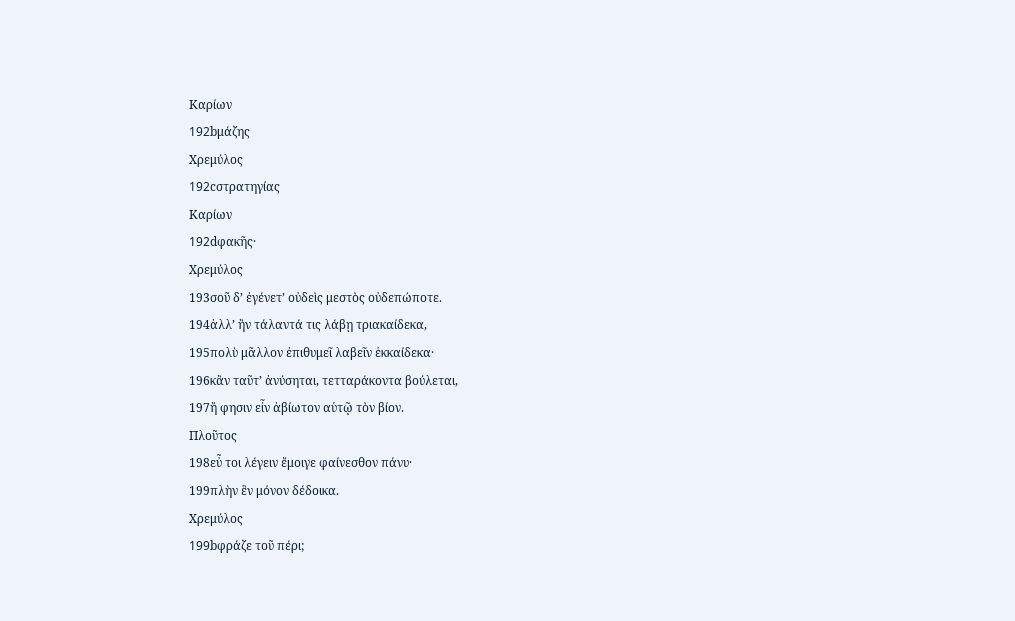Καρίων
192bμάζης
Χρεμύλος
192cστρατηγίας
Καρίων
192dφακῆς·
Χρεμύλος
193σοῦ δʼ ἐγένετʼ οὐδεὶς μεστὸς οὐδεπώποτε.
194ἀλλʼ ἢν τάλαντά τις λάβῃ τριακαίδεκα,
195πολὺ μᾶλλον ἐπιθυμεῖ λαβεῖν ἑκκαίδεκα·
196κἂν ταῦτʼ ἀνύσηται, τετταράκοντα βούλεται,
197ἤ φησιν εἶν ἀβίωτον αὑτῷ τὸν βίον.
Πλοῦτος
198εὖ τοι λέγειν ἔμοιγε φαίνεσθον πάνυ·
199πλὴν ἓν μόνον δέδοικα.
Χρεμύλος
199bφράζε τοῦ πέρι;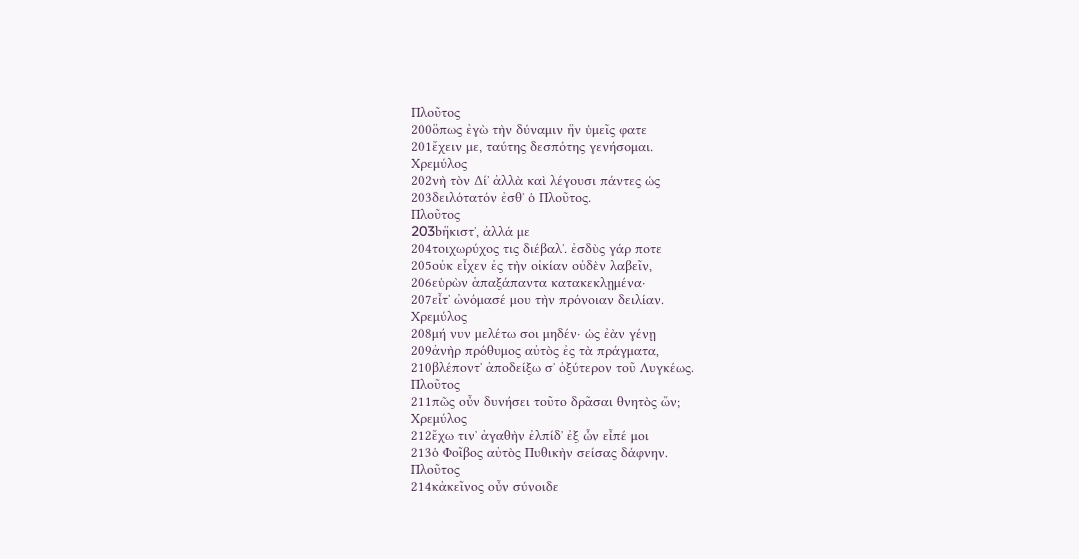Πλοῦτος
200ὅπως ἐγὼ τὴν δύναμιν ἣν ὑμεῖς φατε
201ἔχειν με, ταύτης δεσπότης γενήσομαι.
Χρεμύλος
202νὴ τὸν Δίʼ ἀλλὰ καὶ λέγουσι πάντες ὡς
203δειλότατόν ἐσθʼ ὁ Πλοῦτος.
Πλοῦτος
203bἥκιστʼ, ἀλλά με
204τοιχωρύχος τις διέβαλʼ. ἐσδὺς γάρ ποτε
205οὐκ εἶχεν ἐς τὴν οἰκίαν οὐδὲν λαβεῖν,
206εὑρὼν ἁπαξάπαντα κατακεκλῃμένα·
207εἶτʼ ὠνόμασέ μου τὴν πρόνοιαν δειλίαν.
Χρεμύλος
208μή νυν μελέτω σοι μηδέν· ὡς ἐὰν γένῃ
209ἀνὴρ πρόθυμος αὐτὸς ἐς τὰ πράγματα,
210βλέποντʼ ἀποδείξω σʼ ὀξύτερον τοῦ Λυγκέως.
Πλοῦτος
211πῶς οὖν δυνήσει τοῦτο δρᾶσαι θνητὸς ὤν;
Χρεμύλος
212ἔχω τινʼ ἀγαθὴν ἐλπίδʼ ἐξ ὧν εἶπέ μοι
213ὁ Φοῖβος αὐτὸς Πυθικὴν σείσας δάφνην.
Πλοῦτος
214κἀκεῖνος οὖν σύνοιδε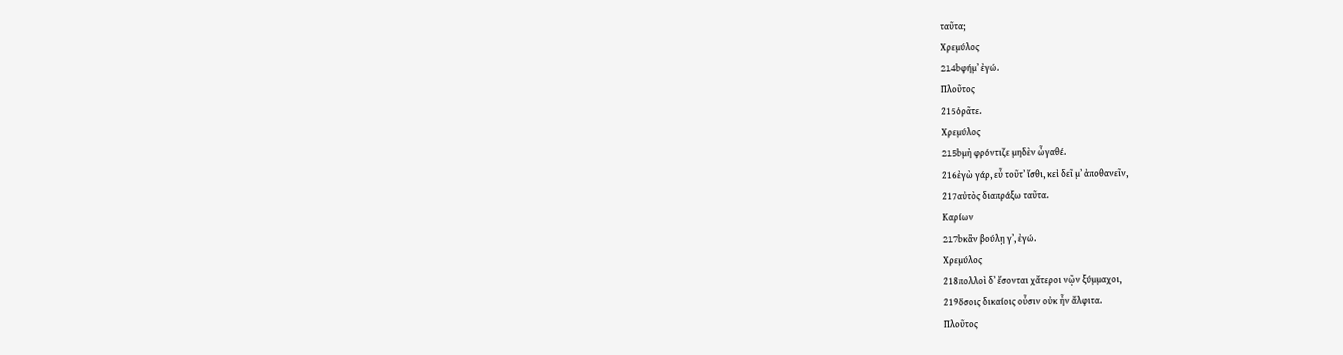ταῦτα;
Χρεμύλος
214bφήμʼ ἐγώ.
Πλοῦτος
215ὁρᾶτε.
Χρεμύλος
215bμὴ φρόντιζε μηδὲν ὦγαθέ.
216ἐγὼ γάρ, εὖ τοῦτʼ ἴσθι, κεἰ δεῖ μʼ ἀποθανεῖν,
217αὐτὸς διαπράξω ταῦτα.
Καρίων
217bκἂν βούλῃ γʼ, ἐγώ.
Χρεμύλος
218πολλοὶ δʼ ἔσονται χἄτεροι νῷν ξύμμαχοι,
219ὅσοις δικαίοις οὖσιν οὐκ ἦν ἄλφιτα.
Πλοῦτος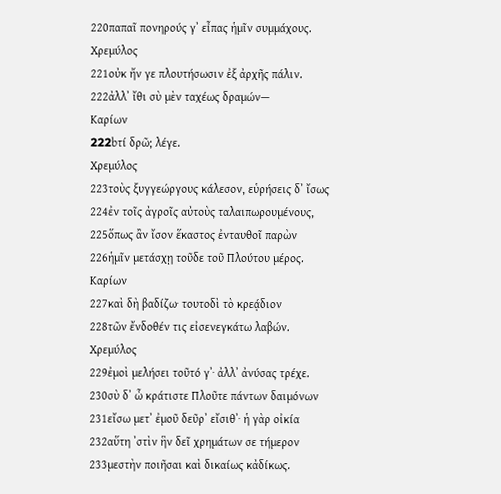220παπαῖ πονηρούς γʼ εἶπας ἡμῖν συμμάχους.
Χρεμύλος
221οὐκ ἤν γε πλουτήσωσιν ἐξ ἀρχῆς πάλιν.
222ἀλλʼ ἴθι σὺ μὲν ταχέως δραμών—
Καρίων
222bτί δρῶ; λέγε.
Χρεμύλος
223τοὺς ξυγγεώργους κάλεσον, εὑρήσεις δʼ ἴσως
224ἐν τοῖς ἀγροῖς αὐτοὺς ταλαιπωρουμένους,
225ὅπως ἂν ἴσον ἕκαστος ἐνταυθοῖ παρὼν
226ἡμῖν μετάσχῃ τοῦδε τοῦ Πλούτου μέρος.
Καρίων
227καὶ δὴ βαδίζω· τουτοδὶ τὸ κρεᾴδιον
228τῶν ἔνδοθέν τις εἰσενεγκάτω λαβών.
Χρεμύλος
229ἐμοὶ μελήσει τοῦτό γʼ· ἀλλʼ ἀνύσας τρέχε.
230σὺ δʼ ὦ κράτιστε Πλοῦτε πάντων δαιμόνων
231εἴσω μετʼ ἐμοῦ δεῦρʼ εἴσιθʼ· ἡ γὰρ οἰκία
232αὕτη ʼστὶν ἣν δεῖ χρημάτων σε τήμερον
233μεστὴν ποιῆσαι καὶ δικαίως κἀδίκως.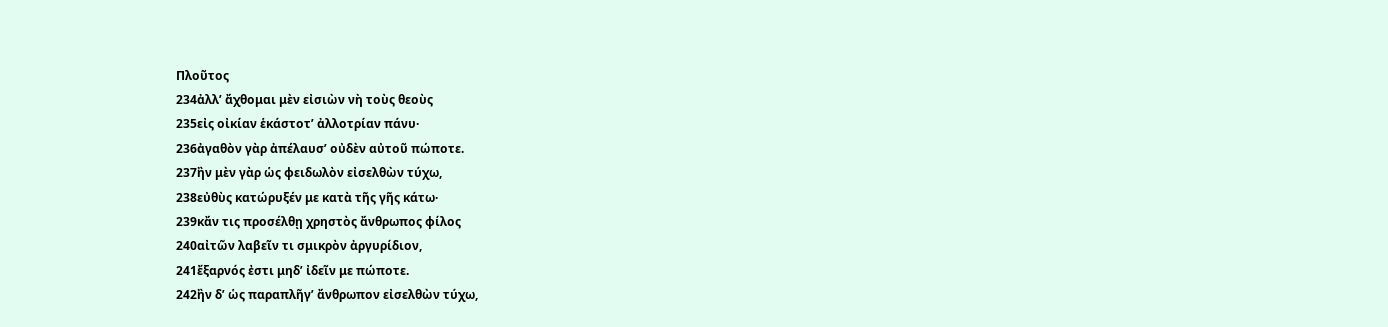Πλοῦτος
234ἀλλʼ ἄχθομαι μὲν εἰσιὼν νὴ τοὺς θεοὺς
235εἰς οἰκίαν ἑκάστοτʼ ἀλλοτρίαν πάνυ·
236ἀγαθὸν γὰρ ἀπέλαυσʼ οὐδὲν αὐτοῦ πώποτε.
237ἢν μὲν γὰρ ὡς φειδωλὸν εἰσελθὼν τύχω,
238εὐθὺς κατώρυξέν με κατὰ τῆς γῆς κάτω·
239κἄν τις προσέλθῃ χρηστὸς ἄνθρωπος φίλος
240αἰτῶν λαβεῖν τι σμικρὸν ἀργυρίδιον,
241ἔξαρνός ἐστι μηδʼ ἰδεῖν με πώποτε.
242ἢν δʼ ὡς παραπλῆγʼ ἄνθρωπον εἰσελθὼν τύχω,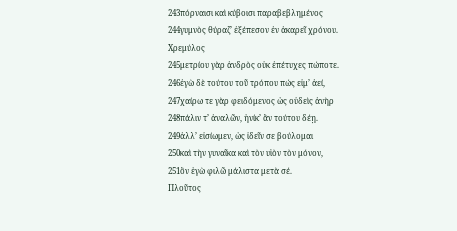243πόρναισι καὶ κύβοισι παραβεβλημένος
244γυμνὸς θύραζʼ ἐξέπεσον ἐν ἀκαρεῖ χρόνου.
Χρεμύλος
245μετρίου γὰρ ἀνδρὸς οὐκ ἐπέτυχες πώποτε.
246ἐγὼ δὲ τούτου τοῦ τρόπου πώς εἰμʼ ἀεί,
247χαίρω τε γὰρ φειδόμενος ὡς οὐδεὶς ἀνὴρ
248πάλιν τʼ ἀναλῶν, ἡνίκʼ ἂν τούτου δέῃ.
249ἀλλʼ εἰσίωμεν, ὡς ἰδεῖν σε βούλομαι
250καὶ τὴν γυναῖκα καὶ τὸν υἱὸν τὸν μόνον,
251ὃν ἑγὼ φιλῶ μάλιστα μετὰ σέ.
Πλοῦτος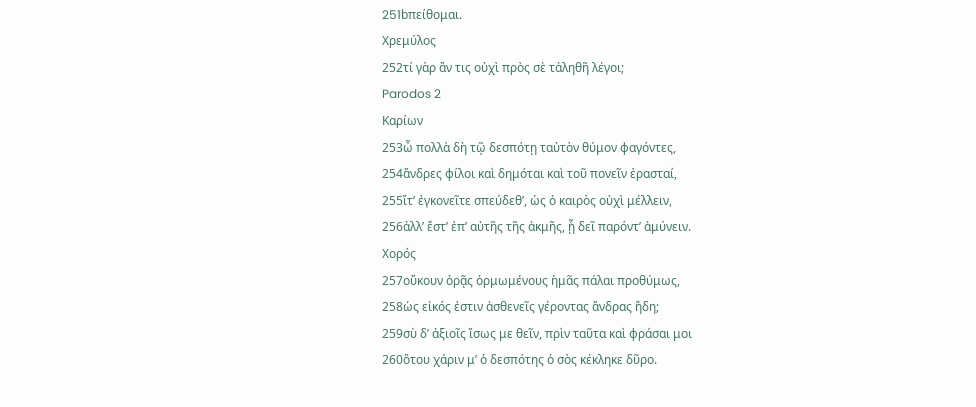251bπείθομαι.
Χρεμύλος
252τί γὰρ ἄν τις οὐχὶ πρὸς σὲ τἀληθῆ λέγοι;
Parodos 2
Καρίων
253ὦ πολλὰ δὴ τῷ δεσπότῃ ταὐτὸν θύμον φαγόντες,
254ἄνδρες φίλοι καὶ δημόται καὶ τοῦ πονεῖν ἐρασταί,
255ἴτʼ ἐγκονεῖτε σπεύδεθʼ, ὡς ὁ καιρὸς οὐχὶ μέλλειν,
256ἀλλʼ ἔστʼ ἐπʼ αὐτῆς τῆς ἀκμῆς, ᾗ δεῖ παρόντʼ ἀμύνειν.
Χορός
257οὔκουν ὁρᾷς ὁρμωμένους ἡμᾶς πάλαι προθύμως,
258ὡς εἰκός ἐστιν ἀσθενεῖς γέροντας ἄνδρας ἤδη;
259σὺ δʼ ἀξιοῖς ἴσως με θεῖν, πρὶν ταῦτα καὶ φράσαι μοι
260ὅτου χάριν μʼ ὁ δεσπότης ὁ σὸς κέκληκε δῦρο.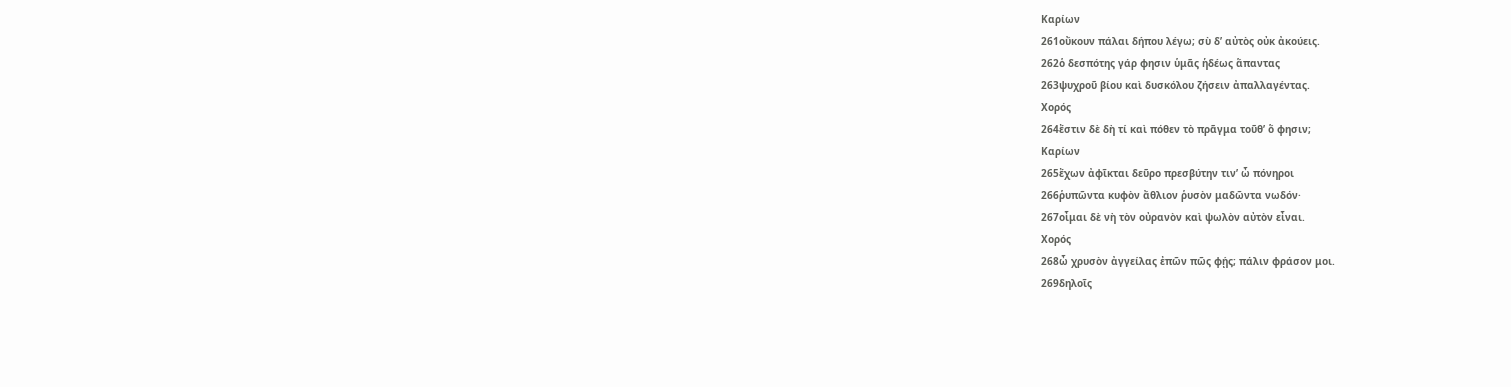Καρίων
261οὔκουν πάλαι δήπου λέγω; σὺ δʼ αὐτὸς οὐκ ἀκούεις.
262ὁ δεσπότης γάρ φησιν ὑμᾶς ἡδέως ἅπαντας
263ψυχροῦ βίου καὶ δυσκόλου ζήσειν ἀπαλλαγέντας.
Χορός
264ἔστιν δὲ δὴ τί καὶ πόθεν τὸ πρᾶγμα τοῦθʼ ὅ φησιν;
Καρίων
265ἔχων ἀφῖκται δεῦρο πρεσβύτην τινʼ ὦ πόνηροι
266ῥυπῶντα κυφὸν ἄθλιον ῥυσὸν μαδῶντα νωδόν·
267οἶμαι δὲ νὴ τὸν οὐρανὸν καὶ ψωλὸν αὐτὸν εἶναι.
Χορός
268ὦ χρυσὸν ἀγγείλας ἐπῶν πῶς φῄς; πάλιν φράσον μοι.
269δηλοῖς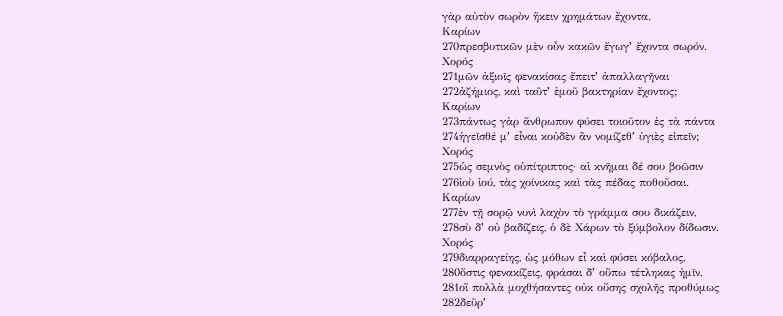γὰρ αὐτὸν σωρὸν ἥκειν χρημάτων ἔχοντα.
Καρίων
270πρεσβυτικῶν μὲν οὖν κακῶν ἔγωγʼ ἔχοντα σωρόν.
Χορός
271μῶν ἀξιοῖς φενακίσας ἔπειτʼ ἀπαλλαγῆναι
272ἀζήμιος, καὶ ταῦτʼ ἐμοῦ βακτηρίαν ἔχοντος;
Καρίων
273πάντως γὰρ ἄνθρωπον φύσει τοιοῦτον ἐς τὰ πάντα
274ἡγεῖσθέ μʼ εἶναι κοὐδὲν ἂν νομίζεθʼ ὑγιὲς εἰπεῖν;
Χορός
275ὡς σεμνὸς οὑπίτριπτος· αἱ κνῆμαι δέ σου βοῶσιν
276ἰοὺ ἰού, τὰς χοίνικας καὶ τὰς πέδας ποθοῦσαι.
Καρίων
277ἐν τῇ σορῷ νυνὶ λαχὸν τὸ γράμμα σου δικάζειν,
278σὺ δʼ οὐ βαδίζεις, ὁ δὲ Χάρων τὸ ξύμβολον δίδωσιν.
Χορός
279διαρραγείης, ὡς μόθων εἶ καὶ φύσει κόβαλος,
280ὅστις φενακίζεις, φράσαι δʼ οὔπω τέτληκας ἡμῖν,
281οἳ πολλὰ μοχθήσαντες οὐκ οὔσης σχολῆς προθύμως
282δεῦρʼ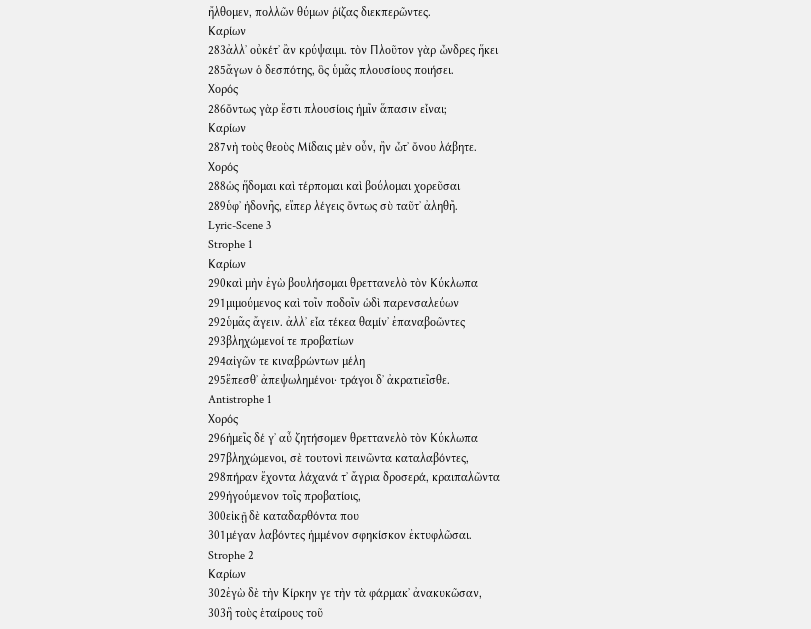ἤλθομεν, πολλῶν θύμων ῥίζας διεκπερῶντες.
Καρίων
283ἀλλʼ οὐκέτʼ ἂν κρύψαιμι. τὸν Πλοῦτον γὰρ ὦνδρες ἥκει
285ἄγων ὁ δεσπότης, ὃς ὑμᾶς πλουσίους ποιήσει.
Χορός
286ὄντως γὰρ ἔστι πλουσίοις ἡμῖν ἅπασιν εἶναι;
Καρίων
287νὴ τοὺς θεοὺς Μίδαις μὲν οὖν, ἢν ὦτʼ ὄνου λάβητε.
Χορός
288ὡς ἥδομαι καὶ τέρπομαι καὶ βούλομαι χορεῦσαι
289ὑφʼ ἡδονῆς, εἴπερ λέγεις ὄντως σὺ ταῦτʼ ἀληθῆ.
Lyric-Scene 3
Strophe 1
Καρίων
290καὶ μὴν ἐγὼ βουλήσομαι θρεττανελὸ τὸν Κύκλωπα
291μιμούμενος καὶ τοῖν ποδοῖν ὡδὶ παρενσαλεύων
292ὑμᾶς ἄγειν. ἀλλʼ εἶα τέκεα θαμίνʼ ἐπαναβοῶντες
293βληχώμενοί τε προβατίων
294αἰγῶν τε κιναβρώντων μέλη
295ἕπεσθʼ ἀπεψωλημένοι· τράγοι δʼ ἀκρατιεῖσθε.
Antistrophe 1
Χορός
296ἡμεῖς δέ γʼ αὖ ζητήσομεν θρεττανελὸ τὸν Κύκλωπα
297βληχώμενοι, σὲ τουτονὶ πεινῶντα καταλαβόντες,
298πήραν ἔχοντα λάχανά τʼ ἄγρια δροσερά, κραιπαλῶντα
299ἡγούμενον τοῖς προβατίοις,
300εἰκῇ δὲ καταδαρθόντα που
301μέγαν λαβόντες ἡμμένον σφηκίσκον ἐκτυφλῶσαι.
Strophe 2
Καρίων
302ἐγὼ δὲ τὴν Κίρκην γε τὴν τὰ φάρμακʼ ἀνακυκῶσαν,
303ἣ τοὺς ἑταίρους τοῦ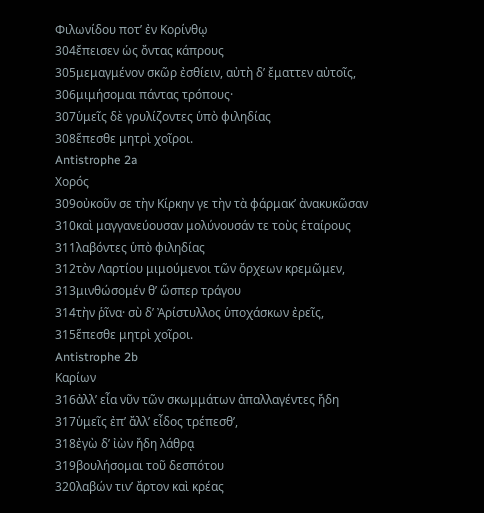Φιλωνίδου ποτʼ ἐν Κορίνθῳ
304ἔπεισεν ὡς ὄντας κάπρους
305μεμαγμένον σκῶρ ἐσθίειν, αὐτὴ δʼ ἔματτεν αὐτοῖς,
306μιμήσομαι πάντας τρόπους·
307ὑμεῖς δὲ γρυλίζοντες ὑπὸ φιληδίας
308ἕπεσθε μητρὶ χοῖροι.
Antistrophe 2a
Χορός
309οὐκοῦν σε τὴν Κίρκην γε τὴν τὰ φάρμακʼ ἀνακυκῶσαν
310καὶ μαγγανεύουσαν μολύνουσάν τε τοὺς ἑταίρους
311λαβόντες ὑπὸ φιληδίας
312τὸν Λαρτίου μιμούμενοι τῶν ὄρχεων κρεμῶμεν,
313μινθώσομέν θʼ ὥσπερ τράγου
314τὴν ῥῖνα· σὺ δʼ Ἀρίστυλλος ὑποχάσκων ἐρεῖς,
315ἕπεσθε μητρὶ χοῖροι.
Antistrophe 2b
Καρίων
316ἀλλʼ εἶα νῦν τῶν σκωμμάτων ἀπαλλαγέντες ἤδη
317ὑμεῖς ἐπʼ ἄλλʼ εἶδος τρέπεσθʼ,
318ἐγὼ δʼ ἰὼν ἤδη λάθρᾳ
319βουλήσομαι τοῦ δεσπότου
320λαβών τινʼ ἄρτον καὶ κρέας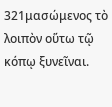321μασώμενος τὸ λοιπὸν οὕτω τῷ κόπῳ ξυνεῖναι.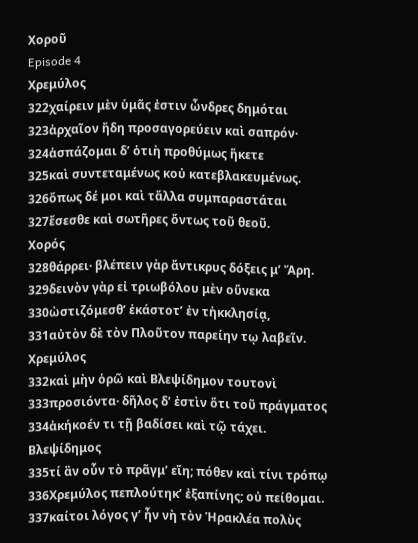Χοροῦ
Episode 4
Χρεμύλος
322χαίρειν μὲν ὑμᾶς ἐστιν ὦνδρες δημόται
323ἀρχαῖον ἤδη προσαγορεύειν καὶ σαπρόν·
324ἀσπάζομαι δʼ ὁτιὴ προθύμως ἥκετε
325καὶ συντεταμένως κοὐ κατεβλακευμένως.
326ὅπως δέ μοι καὶ τἄλλα συμπαραστάται
327ἔσεσθε καὶ σωτῆρες ὄντως τοῦ θεοῦ.
Χορός
328θάρρει· βλέπειν γὰρ ἄντικρυς δόξεις μʼ Ἄρη.
329δεινὸν γὰρ εἰ τριωβόλου μὲν οὕνεκα
330ὠστιζόμεσθʼ ἑκάστοτʼ ἐν τἠκκλησίᾳ,
331αὐτὸν δὲ τὸν Πλοῦτον παρείην τῳ λαβεῖν.
Χρεμύλος
332καὶ μὴν ὁρῶ καὶ Βλεψίδημον τουτονὶ
333προσιόντα· δῆλος δʼ ἐστὶν ὅτι τοῦ πράγματος
334ἀκήκοέν τι τῇ βαδίσει καὶ τῷ τάχει.
Βλεψίδημος
335τί ἂν οὖν τὸ πρᾶγμʼ εἴη; πόθεν καὶ τίνι τρόπῳ
336Χρεμύλος πεπλούτηκʼ ἐξαπίνης; οὐ πείθομαι.
337καίτοι λόγος γʼ ἦν νὴ τὸν Ἡρακλέα πολὺς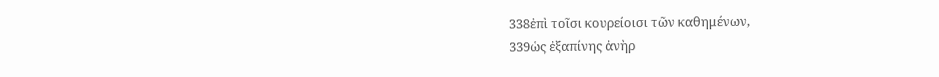338ἐπὶ τοῖσι κουρείοισι τῶν καθημένων,
339ὡς ἐξαπίνης ἀνὴρ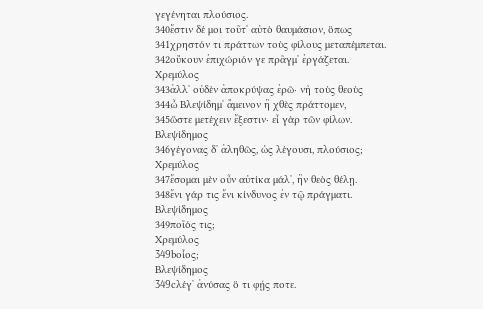γεγένηται πλούσιος.
340ἔστιν δέ μοι τοῦτʼ αὐτὸ θαυμάσιον, ὅπως
341χρηστόν τι πράττων τοὺς φίλους μεταπέμπεται.
342οὔκουν ἐπιχώριόν γε πρᾶγμʼ ἐργάζεται.
Χρεμύλος
343ἀλλʼ οὐδὲν ἀποκρύψας ἐρῶ· νὴ τοὺς θεοὺς
344ὦ Βλεψίδημʼ ἄμεινον ἢ χθὲς πράττομεν,
345ὥστε μετέχειν ἔξεστιν· εἶ γὰρ τῶν φίλων.
Βλεψίδημος
346γέγονας δʼ ἀληθῶς, ὡς λέγουσι, πλούσιος;
Χρεμύλος
347ἔσομαι μὲν οὖν αὐτίκα μάλʼ, ἢν θεὸς θέλῃ.
348ἔνι γάρ τις ἔνι κίνδυνος ἐν τῷ πράγματι.
Βλεψίδημος
349ποῖός τις;
Χρεμύλος
349bοἷος;
Βλεψίδημος
349cλέγʼ ἀνύσας ὅ τι φῄς ποτε.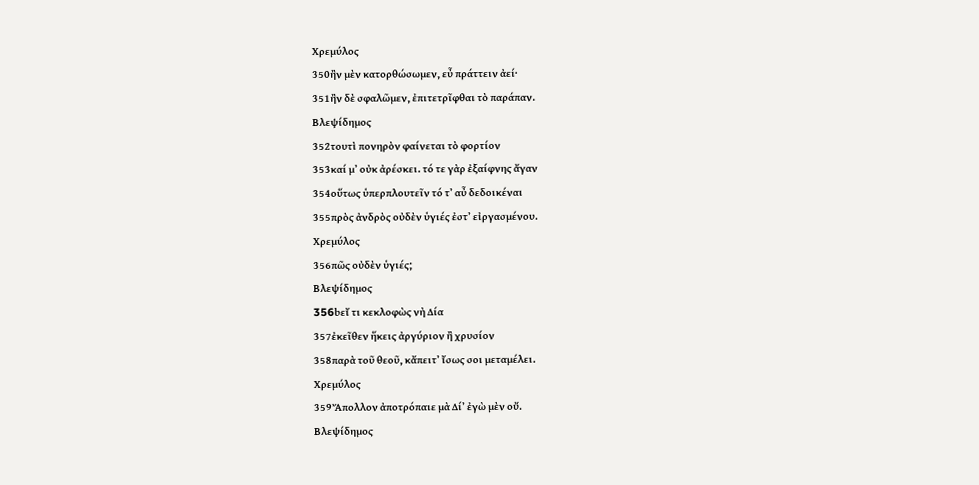Χρεμύλος
350ἢν μὲν κατορθώσωμεν, εὖ πράττειν ἀεί·
351ἢν δὲ σφαλῶμεν, ἐπιτετρῖφθαι τὸ παράπαν.
Βλεψίδημος
352τουτὶ πονηρὸν φαίνεται τὸ φορτίον
353καί μʼ οὐκ ἀρέσκει. τό τε γὰρ ἐξαίφνης ἄγαν
354οὕτως ὑπερπλουτεῖν τό τʼ αὖ δεδοικέναι
355πρὸς ἀνδρὸς οὐδὲν ὑγιές ἐστʼ εἰργασμένου.
Χρεμύλος
356πῶς οὐδὲν ὑγιές;
Βλεψίδημος
356bεἴ τι κεκλοφὼς νὴ Δία
357ἐκεῖθεν ἥκεις ἀργύριον ἢ χρυσίον
358παρὰ τοῦ θεοῦ, κἄπειτʼ ἴσως σοι μεταμέλει.
Χρεμύλος
359Ἄπολλον ἀποτρόπαιε μὰ Δίʼ ἐγὼ μὲν οὔ.
Βλεψίδημος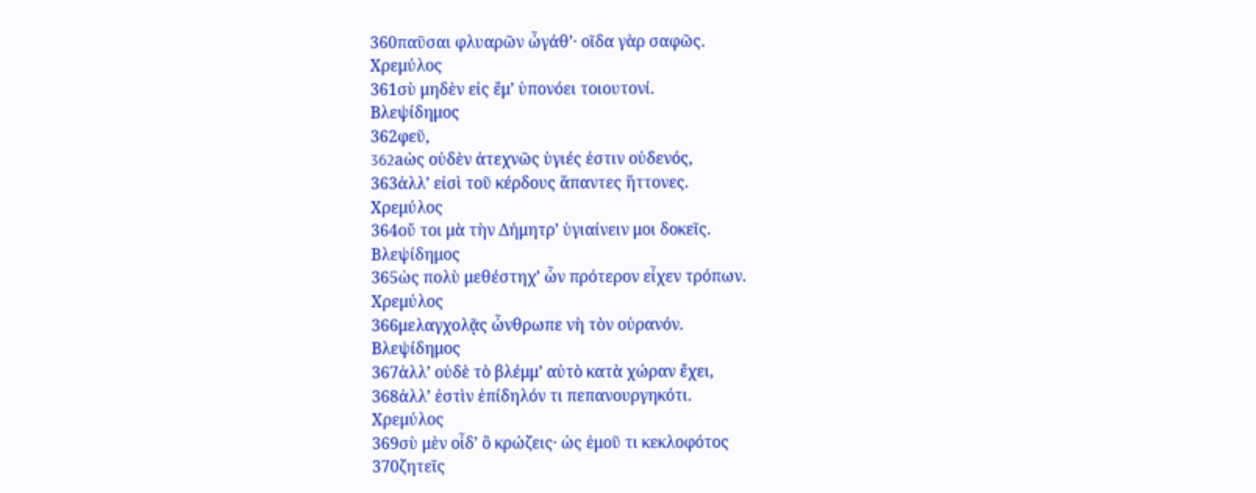360παῦσαι φλυαρῶν ὦγάθʼ· οῖδα γὰρ σαφῶς.
Χρεμύλος
361σὺ μηδὲν εἰς ἔμʼ ὑπονόει τοιουτονί.
Βλεψίδημος
362φεῦ,
362aὡς οὐδὲν ἀτεχνῶς ὑγιές ἐστιν οὐδενός,
363ἀλλʼ εἰσὶ τοῦ κέρδους ἅπαντες ἥττονες.
Χρεμύλος
364οὔ τοι μὰ τὴν Δήμητρʼ ὑγιαίνειν μοι δοκεῖς.
Βλεψίδημος
365ὡς πολὺ μεθέστηχʼ ὧν πρότερον εἶχεν τρόπων.
Χρεμύλος
366μελαγχολᾷς ὦνθρωπε νὴ τὸν οὐρανόν.
Βλεψίδημος
367ἀλλʼ οὐδὲ τὸ βλέμμʼ αὐτὸ κατὰ χώραν ἔχει,
368ἀλλʼ ἐστὶν ἐπίδηλόν τι πεπανουργηκότι.
Χρεμύλος
369σὺ μὲν οἶδʼ ὃ κρώζεις· ὡς ἐμοῦ τι κεκλοφότος
370ζητεῖς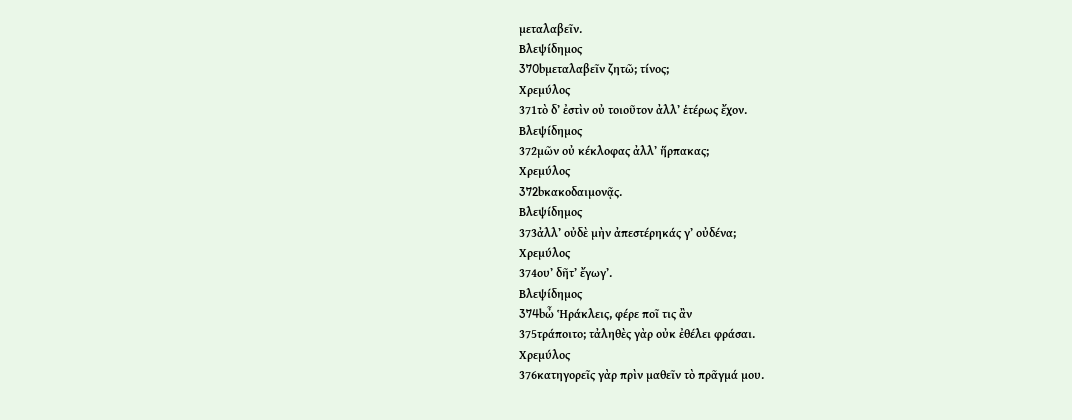μεταλαβεῖν.
Βλεψίδημος
370bμεταλαβεῖν ζητῶ; τίνος;
Χρεμύλος
371τὸ δʼ ἐστὶν οὐ τοιοῦτον ἀλλʼ ἑτέρως ἔχον.
Βλεψίδημος
372μῶν οὐ κέκλοφας ἀλλʼ ἥρπακας;
Χρεμύλος
372bκακοδαιμονᾷς.
Βλεψίδημος
373ἀλλʼ οὐδὲ μὴν ἀπεστέρηκάς γʼ οὐδένα;
Χρεμύλος
374ουʼ δῆτʼ ἔγωγʼ.
Βλεψίδημος
374bὦ Ἡράκλεις, φέρε ποῖ τις ἂν
375τράποιτο; τἀληθὲς γὰρ οὐκ ἐθέλει φράσαι.
Χρεμύλος
376κατηγορεῖς γὰρ πρὶν μαθεῖν τὸ πρᾶγμά μου.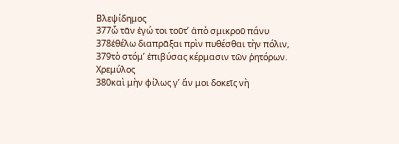Βλεψίδημος
377ὦ τᾶν ἐγώ τοι τοῦτʼ ἀπὸ σμικροῦ πάνυ
378ἐθέλω διαπρᾶξαι πρὶν πυθέσθαι τὴν πόλιν,
379τὸ στόμʼ ἐπιβύσας κέρμασιν τῶν ῥητόρων.
Χρεμύλος
380καὶ μὴν φίλως γʼ ἄν μοι δοκεῖς νὴ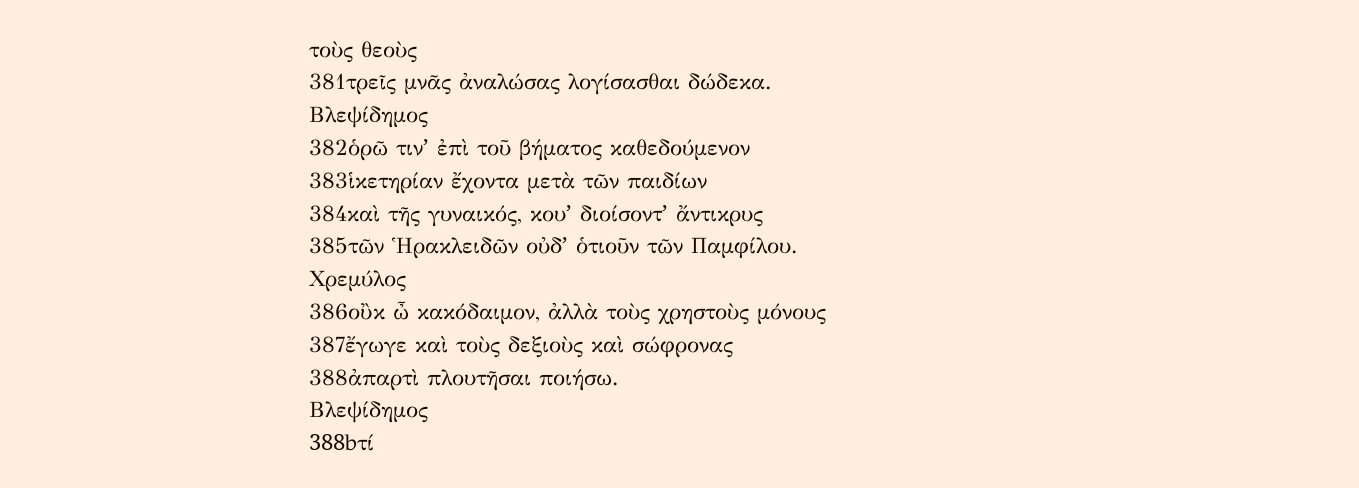τοὺς θεοὺς
381τρεῖς μνᾶς ἀναλώσας λογίσασθαι δώδεκα.
Βλεψίδημος
382ὁρῶ τινʼ ἐπὶ τοῦ βήματος καθεδούμενον
383ἱκετηρίαν ἔχοντα μετὰ τῶν παιδίων
384καὶ τῆς γυναικός, κουʼ διοίσοντʼ ἄντικρυς
385τῶν Ἡρακλειδῶν οὐδʼ ὁτιοῦν τῶν Παμφίλου.
Χρεμύλος
386οὒκ ὦ κακόδαιμον, ἀλλὰ τοὺς χρηστοὺς μόνους
387ἔγωγε καὶ τοὺς δεξιοὺς καὶ σώφρονας
388ἀπαρτὶ πλουτῆσαι ποιήσω.
Βλεψίδημος
388bτί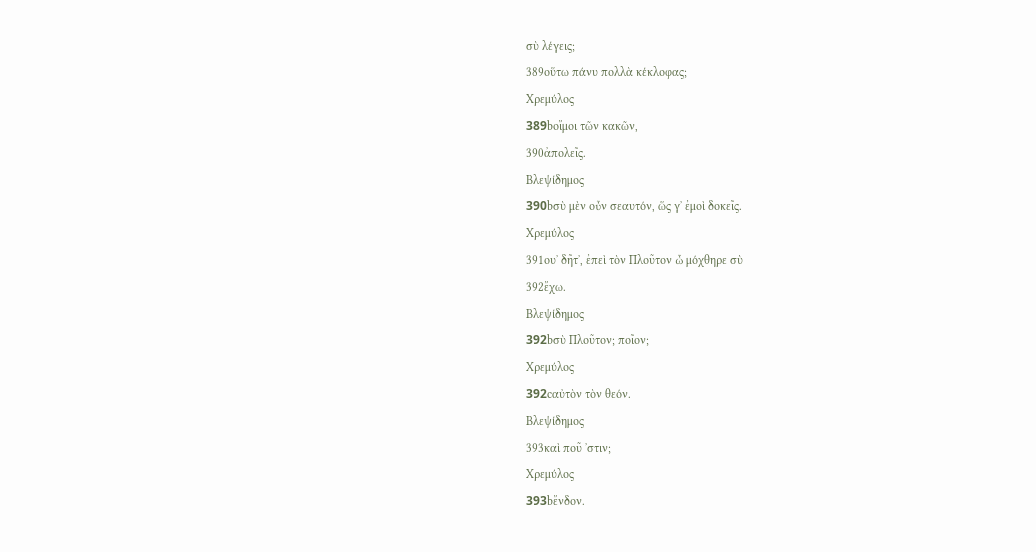σὺ λέγεις;
389οὕτω πάνυ πολλὰ κέκλοφας;
Χρεμύλος
389bοἴμοι τῶν κακῶν,
390ἀπολεῖς.
Βλεψίδημος
390bσὺ μὲν οὖν σεαυτόν, ὥς γʼ ἐμοὶ δοκεῖς.
Χρεμύλος
391ουʼ δῆτʼ, ἐπεὶ τὸν Πλοῦτον ὦ μόχθηρε σὺ
392ἔχω.
Βλεψίδημος
392bσὺ Πλοῦτον; ποῖον;
Χρεμύλος
392cαὐτὸν τὸν θεόν.
Βλεψίδημος
393καὶ ποῦ ʼστιν;
Χρεμύλος
393bἔνδον.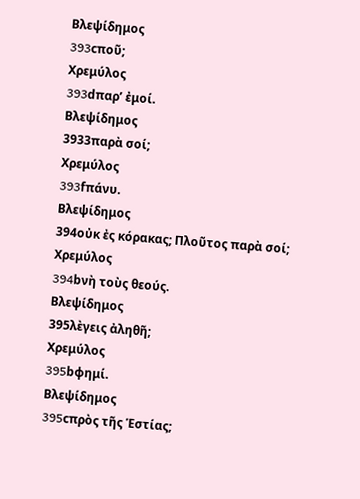Βλεψίδημος
393cποῦ;
Χρεμύλος
393dπαρʼ ἐμοί.
Βλεψίδημος
3933παρὰ σοί;
Χρεμύλος
393fπάνυ.
Βλεψίδημος
394οὐκ ἐς κόρακας; Πλοῦτος παρὰ σοί;
Χρεμύλος
394bνὴ τοὺς θεούς.
Βλεψίδημος
395λὲγεις ἀληθῆ;
Χρεμύλος
395bφημί.
Βλεψίδημος
395cπρὸς τῆς Ἑστίας;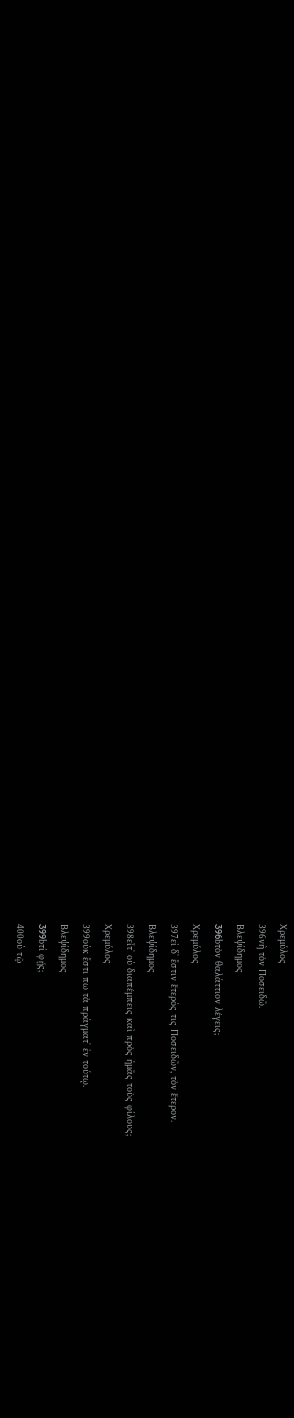Χρεμύλος
396νὴ τὸν Ποσειδῶ.
Βλεψίδημος
396bτὸν θαλάττιον λέγεις;
Χρεμύλος
397εἰ δʼ ἔστιν ἕτερός τις Ποσειδῶν, τὸν ἕτερον.
Βλεψίδημος
398εἶτʼ οὐ διαπέμπεις καὶ πρὸς ἡμᾶς τοὺς φίλους;
Χρεμύλος
399οὐκ ἔστι πω τὰ πράγματʼ ἐν τούτῳ.
Βλεψίδημος
399bτί φῄς;
400οὐ τῷ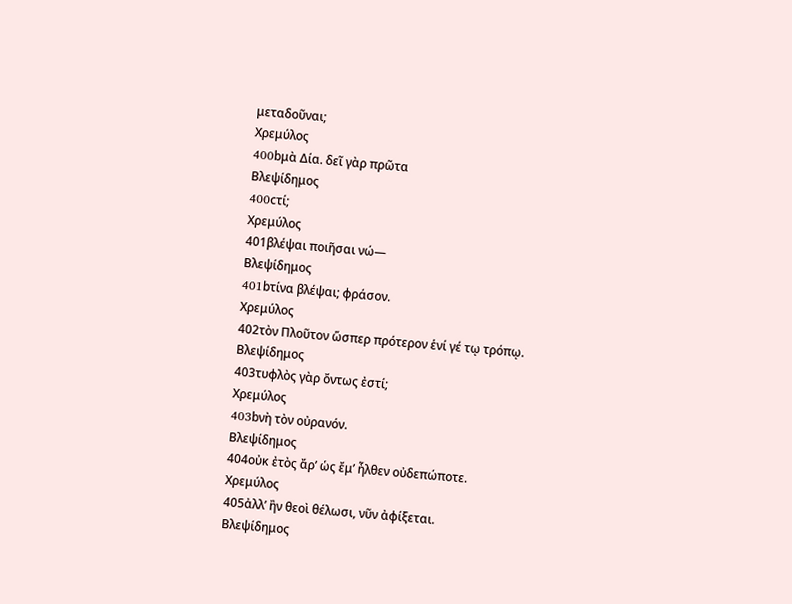μεταδοῦναι;
Χρεμύλος
400bμὰ Δία. δεῖ γὰρ πρῶτα
Βλεψίδημος
400cτί;
Χρεμύλος
401βλέψαι ποιῆσαι νώ—
Βλεψίδημος
401bτίνα βλέψαι; φράσον.
Χρεμύλος
402τὸν Πλοῦτον ὥσπερ πρότερον ἑνί γέ τῳ τρόπῳ.
Βλεψίδημος
403τυφλὸς γὰρ ὄντως ἐστί;
Χρεμύλος
403bνὴ τὸν οὐρανόν.
Βλεψίδημος
404οὐκ ἐτὸς ἄρʼ ὡς ἔμʼ ἦλθεν οὐδεπώποτε.
Χρεμύλος
405ἀλλʼ ἢν θεοὶ θέλωσι, νῦν ἀφίξεται.
Βλεψίδημος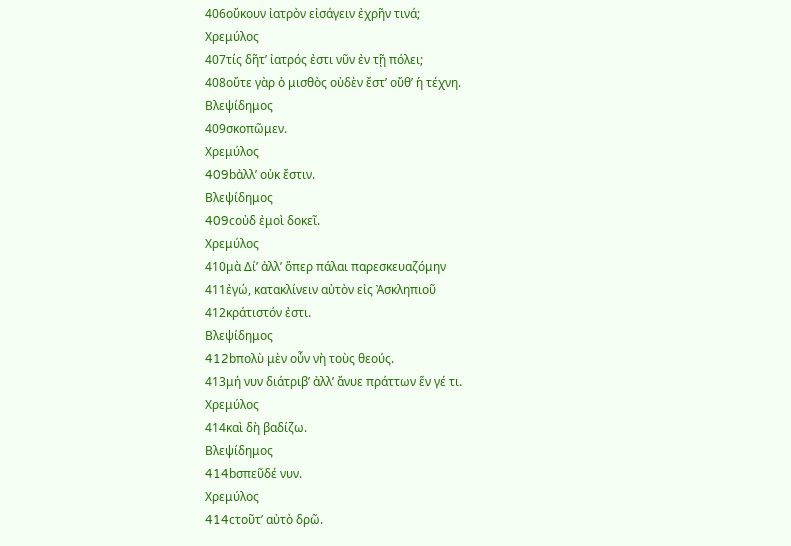406οὔκουν ἰατρὸν εἰσάγειν ἐχρῆν τινά;
Χρεμύλος
407τίς δῆτʼ ἰατρός ἐστι νῦν ἐν τῇ πόλει;
408οὔτε γὰρ ὁ μισθὸς οὐδὲν ἔστʼ οὔθʼ ἡ τέχνη.
Βλεψίδημος
409σκοπῶμεν.
Χρεμύλος
409bἀλλʼ οὐκ ἔστιν.
Βλεψίδημος
409cοὐδ ἐμοὶ δοκεῖ.
Χρεμύλος
410μὰ Δίʼ ἀλλʼ ὅπερ πάλαι παρεσκευαζόμην
411ἐγώ, κατακλίνειν αὐτὸν εἰς Ἀσκληπιοῦ
412κράτιστόν ἐστι.
Βλεψίδημος
412bπολὺ μὲν οὖν νὴ τοὺς θεούς.
413μή νυν διάτριβʼ ἀλλʼ ἄνυε πράττων ἕν γέ τι.
Χρεμύλος
414καὶ δὴ βαδίζω.
Βλεψίδημος
414bσπεῦδέ νυν.
Χρεμύλος
414cτοῦτʼ αὐτὸ δρῶ.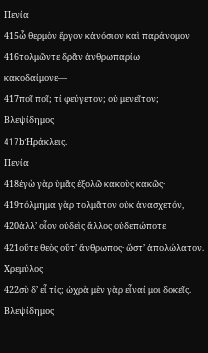Πενία
415ὦ θερμὸν ἔργον κἀνόσιον καὶ παράνομον
416τολμῶντε δρᾶν ἀνθρωπαρίω κακοδαίμονε—
417ποῖ ποῖ; τί φεύγετον; οὐ μενεῖτον;
Βλεψίδημος
417bἩράκλεις.
Πενία
418ἐγὼ γὰρ ὑμᾶς ἐξολῶ κακοὺς κακῶς·
419τόλμημα γὰρ τολμᾶτον οὐκ ἀνασχετόν,
420ἀλλʼ οἷον οὐδεὶς ἄλλος οὐδεπώποτε
421οὔτε θεὸς οὔτʼ ἄνθρωπος· ὥστʼ ἀπολώλατον.
Χρεμύλος
422σὺ δʼ εἶ τίς; ὠχρὰ μὲν γὰρ εἶναί μοι δοκεῖς.
Βλεψίδημος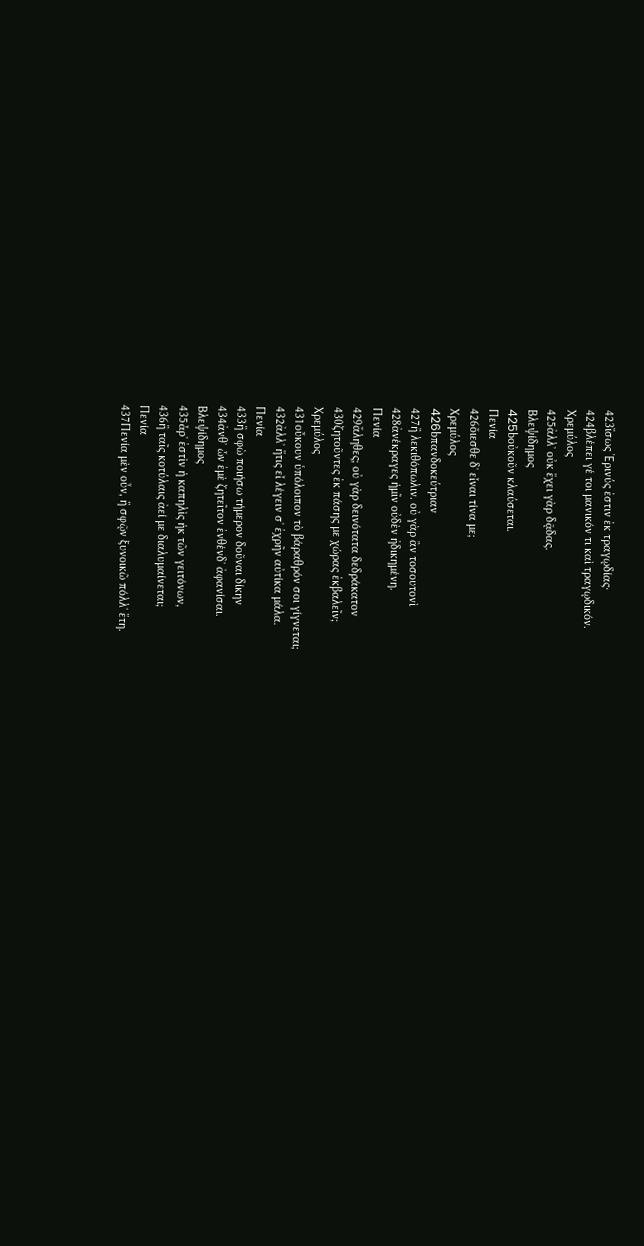423ἴσως Ἐρινύς ἐστιν ἐκ τραγῳδίας·
424βλέπει γέ τοι μανικόν τι καὶ τραγῳδικόν.
Χρεμύλος
425ἀλλʼ οὐκ ἔχει γὰρ δᾷδας.
Βλεψίδημος
425bοὐκοῦν κλαύσεται.
Πενία
426ὄιεσθε δʼ εἶναι τίνα με;
Χρεμύλος
426bπανδοκεύτριαν
427ἢ λεκιθόπωλιν. οὐ γὰρ ἂν τοσουτονὶ
428ἀνέκραγες ἡμῖν οὐδὲν ἠδικημένη.
Πενία
429ἄληθες; οὐ γὰρ δεινότατα δεδράκατον
430ζητοῦντες ἐκ πάσης με χώρας ἐκβαλεῖν;
Χρεμύλος
431οὔκουν ὑπόλοιπον τὸ βάραθρόν σοι γίγνεται;
432ἀλλʼ ἥτις εἶ λέγειν σʼ ἐχρῆν αὐτίκα μάλα.
Πενία
433ἣ σφὼ ποιήσω τήμερον δοῦναι δίκην
434ἀνθʼ ὧν ἐμὲ ζητεῖτον ἐνθένδʼ ἀφανίσαι.
Βλεψίδημος
435ἆρʼ ἐστὶν ἡ καπηλὶς ἡκ τῶν γειτόνων,
436ἣ ταῖς κοτύλαις ἀεί με διαλυμαίνεται;
Πενία
437Πενία μὲν οὖν, ἣ σφῷν ξυνοικῶ πόλλʼ ἔτη.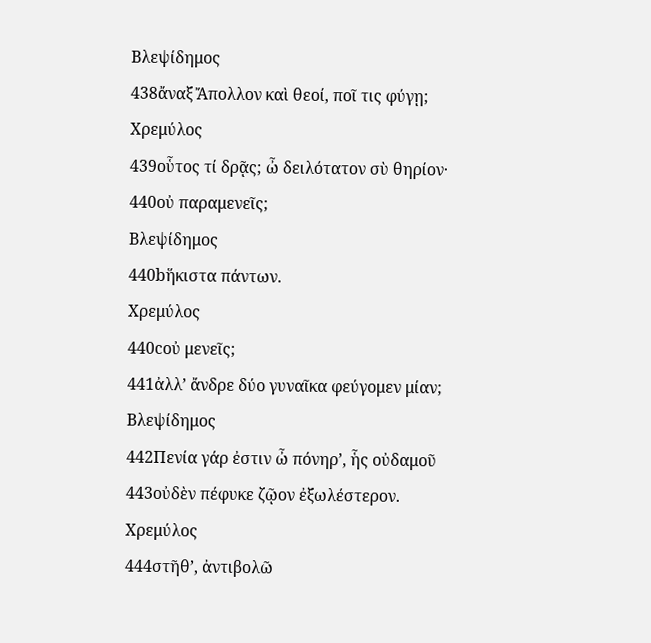Βλεψίδημος
438ἄναξ Ἄπολλον καὶ θεοί, ποῖ τις φύγῃ;
Χρεμύλος
439οὗτος τί δρᾷς; ὦ δειλότατον σὺ θηρίον·
440οὐ παραμενεῖς;
Βλεψίδημος
440bἥκιστα πάντων.
Χρεμύλος
440cοὐ μενεῖς;
441ἀλλʼ ἄνδρε δύο γυναῖκα φεύγομεν μίαν;
Βλεψίδημος
442Πενία γάρ ἐστιν ὦ πόνηρʼ, ἧς οὐδαμοῦ
443οὐδὲν πέφυκε ζῷον ἐξωλέστερον.
Χρεμύλος
444στῆθʼ, ἀντιβολῶ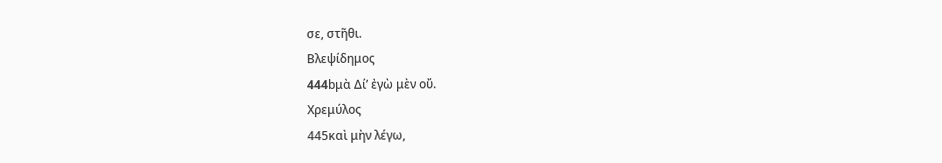σε, στῆθι.
Βλεψίδημος
444bμὰ Δίʼ ἐγὼ μὲν οὔ.
Χρεμύλος
445καὶ μὴν λέγω,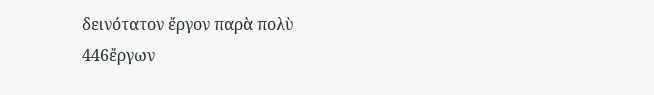δεινότατον ἔργον παρὰ πολὺ
446ἔργων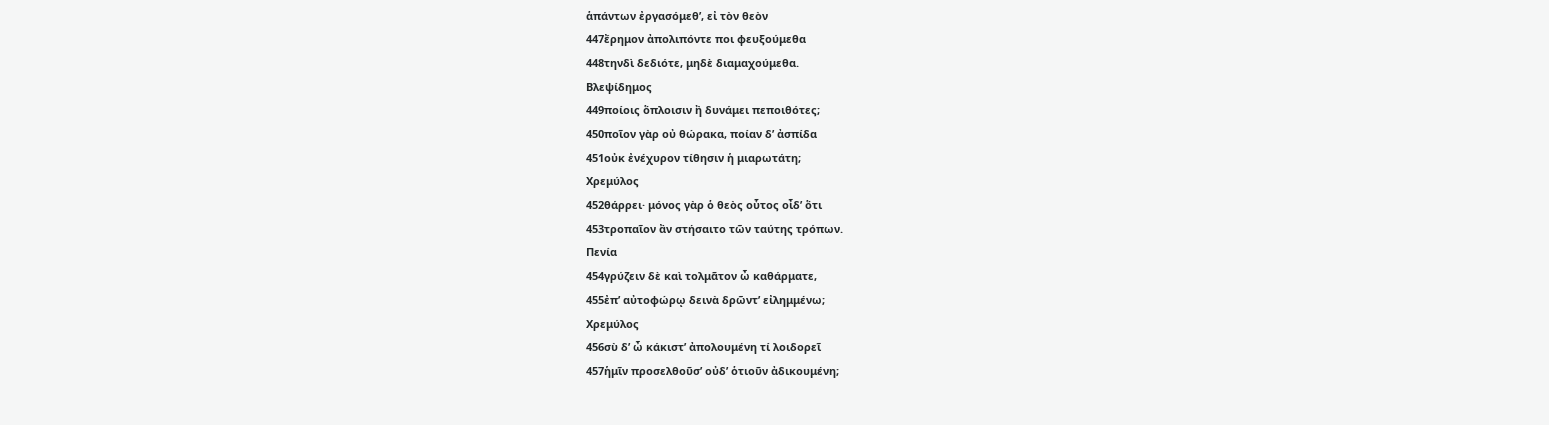ἁπάντων ἐργασόμεθʼ, εἰ τὸν θεὸν
447ἔρημον ἀπολιπόντε ποι φευξούμεθα
448τηνδὶ δεδιότε, μηδὲ διαμαχούμεθα.
Βλεψίδημος
449ποίοις ὅπλοισιν ἢ δυνάμει πεποιθότες;
450ποῖον γὰρ οὐ θώρακα, ποίαν δʼ ἀσπίδα
451οὐκ ἐνέχυρον τίθησιν ἡ μιαρωτάτη;
Χρεμύλος
452θάρρει· μόνος γὰρ ὁ θεὸς οὗτος οἶδʼ ὅτι
453τροπαῖον ἂν στήσαιτο τῶν ταύτης τρόπων.
Πενία
454γρύζειν δὲ καὶ τολμᾶτον ὦ καθάρματε,
455ἐπʼ αὐτοφώρῳ δεινὰ δρῶντʼ εἰλημμένω;
Χρεμύλος
456σὺ δʼ ὦ κάκιστʼ ἀπολουμένη τί λοιδορεῖ
457ἡμῖν προσελθοῦσʼ οὐδʼ ὁτιοῦν ἀδικουμένη;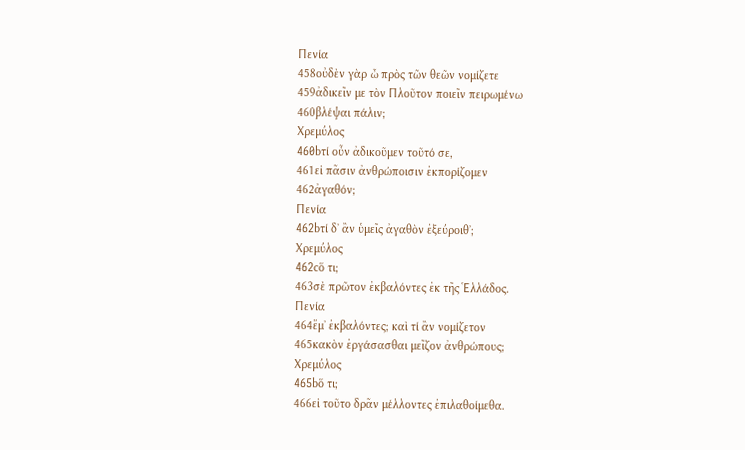Πενία
458οὐδὲν γὰρ ὦ πρὸς τῶν θεῶν νομίζετε
459ἀδικεῖν με τὸν Πλοῦτον ποιεῖν πειρωμένω
460βλέψαι πάλιν;
Χρεμύλος
460bτί οὖν ἀδικοῦμεν τοῦτό σε,
461εἰ πᾶσιν ἀνθρώποισιν ἐκπορίζομεν
462ἀγαθόν;
Πενία
462bτί δʼ ἂν ὑμεῖς ἀγαθὸν ἐξεύροιθʼ;
Χρεμύλος
462cὅ τι;
463σὲ πρῶτον ἐκβαλόντες ἐκ τῆς Ἑλλάδος.
Πενία
464ἔμʼ ἐκβαλόντες; καὶ τί ἂν νομίζετον
465κακὸν ἐργάσασθαι μεῖζον ἀνθρώπους;
Χρεμύλος
465bὅ τι;
466εἰ τοῦτο δρᾶν μέλλοντες ἐπιλαθοίμεθα.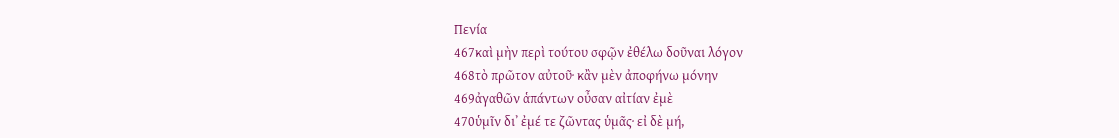Πενία
467καὶ μὴν περὶ τούτου σφῷν ἐθέλω δοῦναι λόγον
468τὸ πρῶτον αὐτοῦ· κἂν μὲν ἀποφήνω μόνην
469ἀγαθῶν ἁπάντων οὖσαν αἰτίαν ἐμὲ
470ὑμῖν διʼ ἐμέ τε ζῶντας ὑμᾶς· εἰ δὲ μή,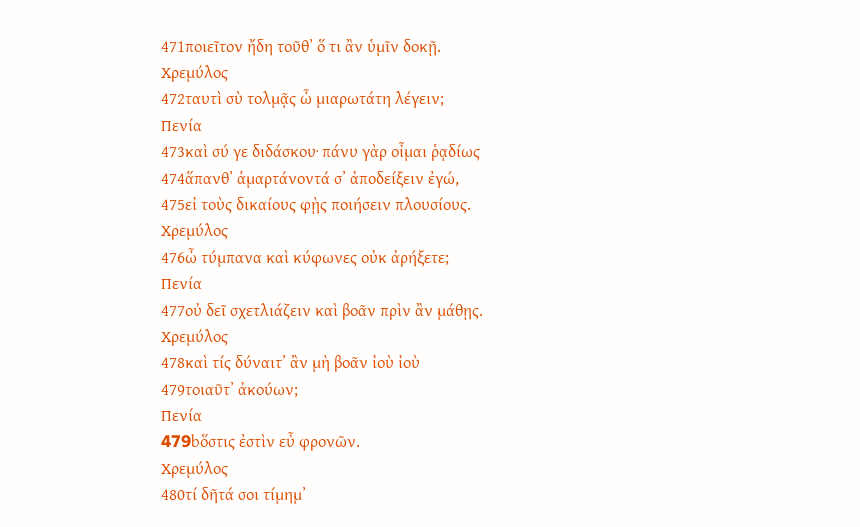471ποιεῖτον ἤδη τοῦθʼ ὅ τι ἂν ὑμῖν δοκῇ.
Χρεμύλος
472ταυτὶ σὺ τολμᾷς ὦ μιαρωτάτη λέγειν;
Πενία
473καὶ σύ γε διδάσκου· πάνυ γὰρ οἶμαι ῥᾳδίως
474ἅπανθʼ ἁμαρτάνοντά σʼ ἀποδείξειν ἐγώ,
475εἰ τοὺς δικαίους φῂς ποιήσειν πλουσίους.
Χρεμύλος
476ὦ τύμπανα καὶ κύφωνες οὐκ ἀρήξετε;
Πενία
477οὐ δεῖ σχετλιάζειν καὶ βοᾶν πρὶν ἂν μάθῃς.
Χρεμύλος
478καὶ τίς δύναιτʼ ἂν μὴ βοᾶν ἰοὺ ἰοὺ
479τοιαῦτʼ ἀκούων;
Πενία
479bὅστις ἐστὶν εὖ φρονῶν.
Χρεμύλος
480τί δῆτά σοι τίμημʼ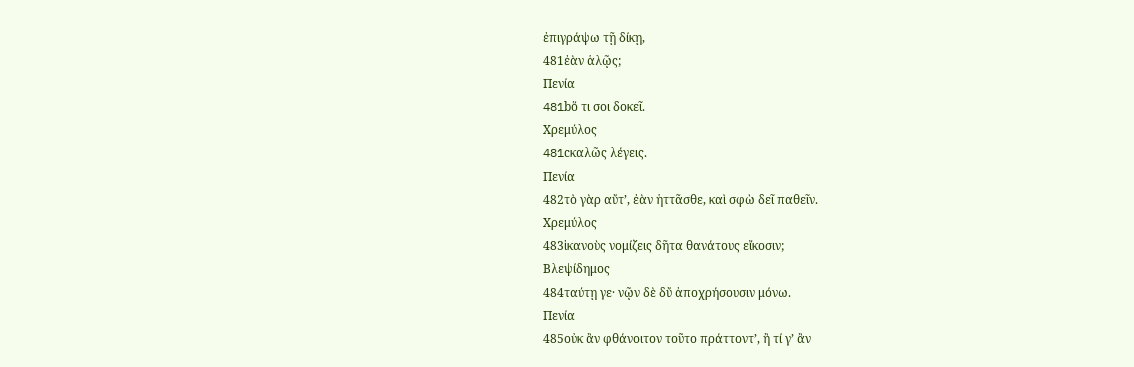ἐπιγράψω τῇ δίκῃ,
481ἐὰν ἁλῷς;
Πενία
481bὅ τι σοι δοκεῖ.
Χρεμύλος
481cκαλῶς λέγεις.
Πενία
482τὸ γὰρ αὔτʼ, ἐὰν ἡττᾶσθε, καὶ σφὼ δεῖ παθεῖν.
Χρεμύλος
483ἱκανοὺς νομίζεις δῆτα θανάτους εἴκοσιν;
Βλεψίδημος
484ταύτῃ γε· νῷν δὲ δὔ ἀποχρήσουσιν μόνω.
Πενία
485οὐκ ἂν φθάνοιτον τοῦτο πράττοντʼ, ἢ τί γʼ ἂν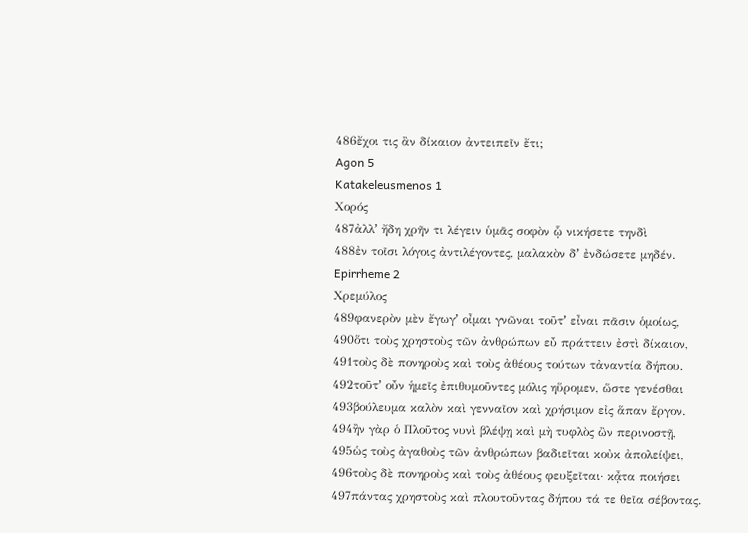486ἔχοι τις ἂν δίκαιον ἀντειπεῖν ἔτι;
Agon 5
Katakeleusmenos 1
Χορός
487ἀλλʼ ἤδη χρῆν τι λέγειν ὑμᾶς σοφὸν ᾧ νικήσετε τηνδὶ
488ἐν τοῖσι λόγοις ἀντιλέγοντες, μαλακὸν δʼ ἐνδώσετε μηδέν.
Epirrheme 2
Χρεμύλος
489φανερὸν μὲν ἔγωγʼ οἶμαι γνῶναι τοῦτʼ εἶναι πᾶσιν ὁμοίως,
490ὅτι τοὺς χρηστοὺς τῶν ἀνθρώπων εὖ πράττειν ἐστὶ δίκαιον,
491τοὺς δὲ πονηροὺς καὶ τοὺς ἀθέους τούτων τἀναντία δήπου.
492τοῦτʼ οὖν ἡμεῖς ἐπιθυμοῦντες μόλις ηὕρομεν, ὥστε γενέσθαι
493βούλευμα καλὸν καὶ γενναῖον καὶ χρήσιμον εἰς ἅπαν ἔργον.
494ἢν γὰρ ὁ Πλοῦτος νυνὶ βλέψῃ καὶ μὴ τυφλὸς ὢν περινοστῇ,
495ὡς τοὺς ἀγαθοὺς τῶν ἀνθρώπων βαδιεῖται κοὐκ ἀπολείψει,
496τοὺς δὲ πονηροὺς καὶ τοὺς ἀθέους φευξεῖται· κᾆτα ποιήσει
497πάντας χρηστοὺς καὶ πλουτοῦντας δήπου τά τε θεῖα σέβοντας.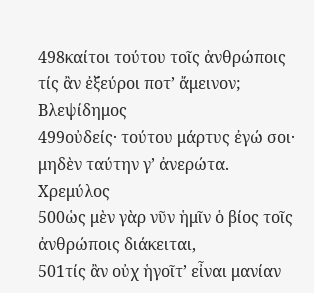498καίτοι τούτου τοῖς ἀνθρώποις τίς ἂν ἐξεύροι ποτʼ ἄμεινον;
Βλεψίδημος
499οὐδείς· τούτου μάρτυς ἐγώ σοι· μηδὲν ταύτην γʼ ἀνερώτα.
Χρεμύλος
500ὡς μὲν γὰρ νῦν ἡμῖν ὁ βίος τοῖς ἀνθρώποις διάκειται,
501τίς ἂν οὐχ ἡγοῖτʼ εἶναι μανίαν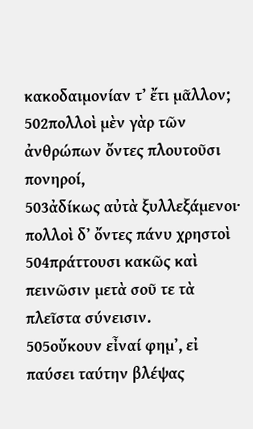κακοδαιμονίαν τʼ ἔτι μᾶλλον;
502πολλοὶ μὲν γὰρ τῶν ἀνθρώπων ὄντες πλουτοῦσι πονηροί,
503ἀδίκως αὐτὰ ξυλλεξάμενοι· πολλοὶ δʼ ὄντες πάνυ χρηστοὶ
504πράττουσι κακῶς καὶ πεινῶσιν μετὰ σοῦ τε τὰ πλεῖστα σύνεισιν.
505οὔκουν εἶναί φημʼ, εἰ παύσει ταύτην βλέψας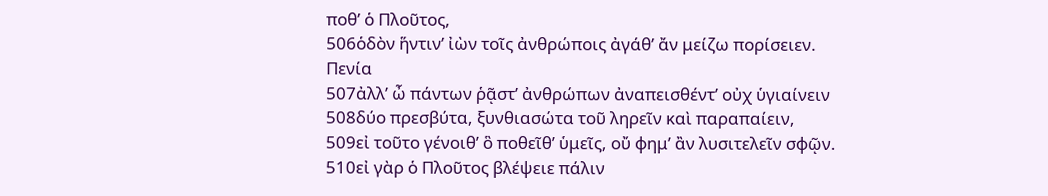ποθʼ ὁ Πλοῦτος,
506ὁδὸν ἥντινʼ ἰὼν τοῖς ἀνθρώποις ἀγάθʼ ἄν μείζω πορίσειεν.
Πενία
507ἀλλʼ ὦ πάντων ῥᾷστʼ ἀνθρώπων ἀναπεισθέντʼ οὐχ ὑγιαίνειν
508δύο πρεσβύτα, ξυνθιασώτα τοῦ ληρεῖν καὶ παραπαίειν,
509εἰ τοῦτο γένοιθʼ ὃ ποθεῖθʼ ὑμεῖς, οὔ φημʼ ἂν λυσιτελεῖν σφῷν.
510εἰ γὰρ ὁ Πλοῦτος βλέψειε πάλιν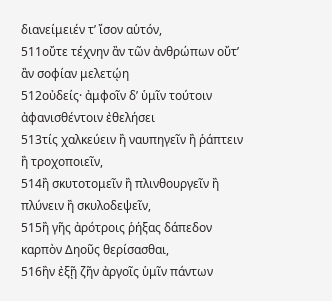διανείμειέν τʼ ἴσον αὑτόν,
511οὔτε τέχνην ἂν τῶν ἀνθρώπων οὔτʼ ἂν σοφίαν μελετῴη
512οὐδείς· ἀμφοῖν δʼ ὑμῖν τούτοιν ἀφανισθέντοιν ἐθελήσει
513τίς χαλκεύειν ἢ ναυπηγεῖν ἢ ῥάπτειν ἢ τροχοποιεῖν,
514ἢ σκυτοτομεῖν ἢ πλινθουργεῖν ἢ πλύνειν ἢ σκυλοδεψεῖν,
515ἢ γῆς ἀρότροις ῥήξας δάπεδον καρπὸν Δηοῦς θερίσασθαι,
516ἢν ἐξῇ ζῆν ἀργοῖς ὑμῖν πάντων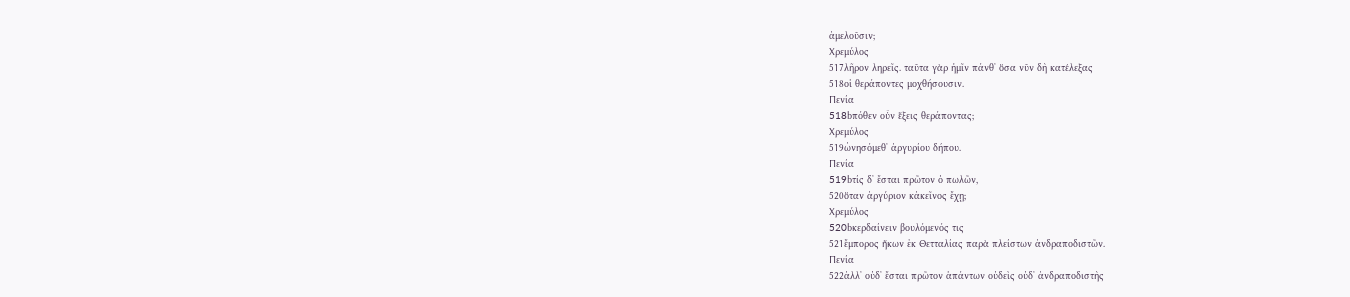ἀμελοῦσιν;
Χρεμύλος
517λῆρον ληρεῖς. ταῦτα γὰρ ἡμῖν πάνθʼ ὅσα νῦν δὴ κατέλεξας
518οἱ θεράποντες μοχθήσουσιν.
Πενία
518bπόθεν οὖν ἕξεις θεράποντας;
Χρεμύλος
519ὠνησόμεθʼ ἀργυρίου δήπου.
Πενία
519bτίς δʼ ἔσται πρῶτον ὁ πωλῶν,
520ὅταν ἀργύριον κἀκεῖνος ἔχῃ;
Χρεμύλος
520bκερδαίνειν βουλόμενός τις
521ἔμπορος ἥκων ἐκ Θετταλίας παρὰ πλείστων ἀνδραποδιστῶν.
Πενία
522ἀλλʼ οὐδʼ ἔσται πρῶτον ἁπάντων οὐδεὶς οὐδʼ ἀνδραποδιστὴς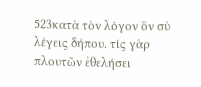523κατὰ τὸν λόγον ὃν σὺ λέγεις δήπου. τίς γὰρ πλουτῶν ἐθελήσει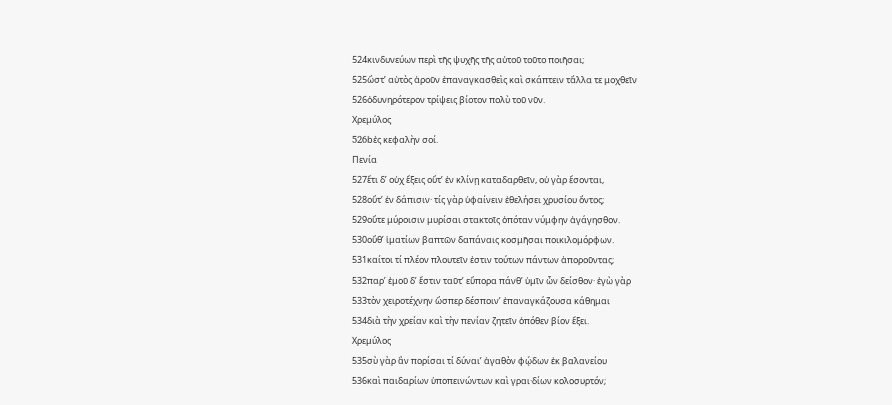524κινδυνεύων περὶ τῆς ψυχῆς τῆς αὑτοῦ τοῦτο ποιῆσαι;
525ὥστʼ αὐτὸς ἀροῦν ἐπαναγκασθεὶς καὶ σκάπτειν τἄλλα τε μοχθεῖν
526ὀδυνηρότερον τρίψεις βίοτον πολὺ τοῦ νῦν.
Χρεμύλος
526bἐς κεφαλὴν σοί.
Πενία
527ἔτι δʼ οὐχ ἕξεις οὔτʼ ἐν κλίνῃ καταδαρθεῖν, οὐ γὰρ ἔσονται,
528οὔτʼ ἐν δάπισιν· τίς γὰρ ὑφαίνειν ἐθελήσει χρυσίου ὄντος;
529οὔτε μύροισιν μυρίσαι στακτοῖς ὁπόταν νύμφην ἀγάγησθον.
530οὔθʼ ἱματίων βαπτῶν δαπάναις κοσμῆσαι ποικιλομόρφων.
531καίτοι τί πλέον πλουτεῖν ἐστιν τούτων πάντων ἀποροῦντας;
532παρʼ ἐμοῦ δʼ ἔστιν ταῦτʼ εὔπορα πάνθʼ ὑμῖν ὧν δείσθον· ἐγὼ γὰρ
533τὸν χειροτέχνην ὥσπερ δέσποινʼ ἐπαναγκάζουσα κάθημαι
534διὰ τὴν χρείαν καὶ τὴν πενίαν ζητεῖν ὁπόθεν βίον ἕξει.
Χρεμύλος
535σὺ γὰρ ἂν πορίσαι τί δύναιʼ ἀγαθὸν φῴδων ἐκ βαλανείου
536καὶ παιδαρίων ὑποπεινώντων καὶ γραι·δίων κολοσυρτόν;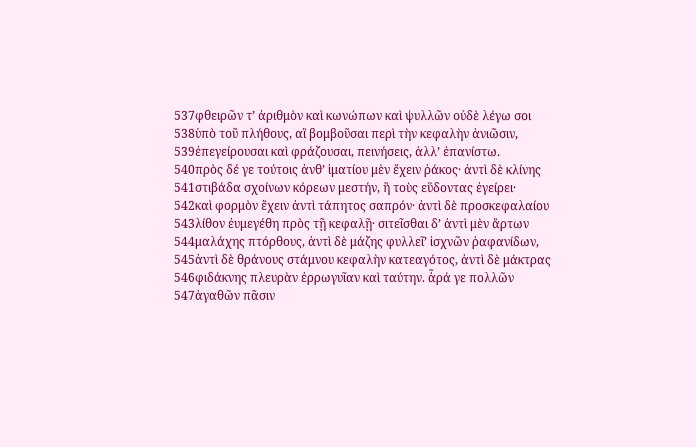537φθειρῶν τʼ ἀριθμὸν καὶ κωνώπων καὶ ψυλλῶν οὐδὲ λέγω σοι
538ὑπὸ τοῦ πλήθους, αἳ βομβοῦσαι περὶ τὴν κεφαλὴν ἀνιῶσιν,
539ἐπεγείρουσαι καὶ φράζουσαι, πεινήσεις, ἀλλʼ ἐπανίστω.
540πρὸς δέ γε τούτοις ἀνθʼ ἱματίου μὲν ἔχειν ῥάκος· ἀντὶ δὲ κλίνης
541στιβάδα σχοίνων κόρεων μεστήν, ἣ τοὺς εὕδοντας ἐγείρει·
542καὶ φορμὸν ἔχειν ἀντὶ τάπητος σαπρόν· ἀντὶ δὲ προσκεφαλαίου
543λίθον ἐυμεγέθη πρὸς τῇ κεφαλῇ· σιτεῖσθαι δʼ ἀντὶ μὲν ἄρτων
544μαλάχης πτόρθους, ἀντὶ δὲ μάζης φυλλεῖʼ ἰσχνῶν ῥαφανίδων,
545ἀντὶ δὲ θράνους στάμνου κεφαλὴν κατεαγότος, ἀντὶ δὲ μάκτρας
546φιδάκνης πλευρὰν ἐρρωγυῖαν καὶ ταύτην. ἆρά γε πολλῶν
547ἀγαθῶν πᾶσιν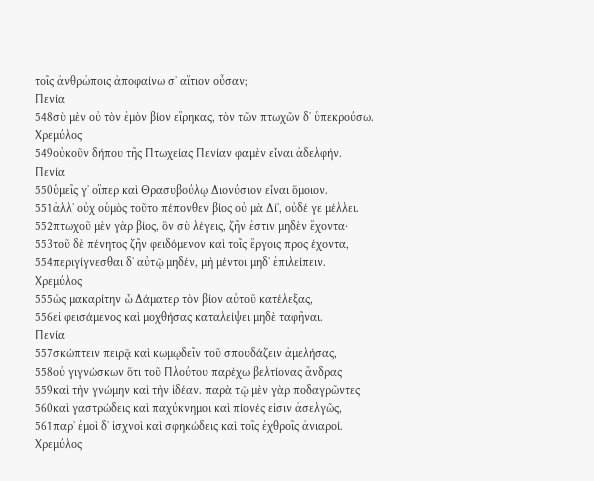τοῖς ἀνθρὠποις ἀποφαίνω σʼ αἴτιον οὖσαν;
Πενία
548σὺ μὲν οὐ τὸν ἐμὸν βίον εἴρηκας, τὸν τῶν πτωχῶν δʼ ὑπεκρούσω.
Χρεμύλος
549οὐκοῦν δήπου τῆς Πτωχείας Πενίαν φαμὲν εἶναι ἀδελφήν.
Πενία
550ὑμεῖς γʼ οἵπερ καὶ Θρασυβούλῳ Διονύσιον εἶναι ὅμοιον.
551ἀλλʼ οὐχ οὑμὸς τοῦτο πέπονθεν βίος οὐ μὰ Δίʼ, οὐδέ γε μέλλει.
552πτωχοῦ μὲν γὰρ βίος, ὃν σὺ λέγεις, ζῆν ἐστιν μηδὲν ἔχοντα·
553τοῦ δὲ πένητος ζῆν φειδόμενον καὶ τοῖς ἔργοις προς έχοντα,
554περιγίγνεσθαι δʼ αὐτῷ μηδέν, μὴ μέντοι μηδʼ ἐπιλείπειν.
Χρεμύλος
555ὡς μακαρίτην ὦ Δάματερ τὸν βίον αὐτοῦ κατέλεξας,
556εἰ φεισάμενος καὶ μοχθήσας καταλείψει μηδὲ ταφῆναι.
Πενία
557σκώπτειν πειρᾷ καὶ κωμῳδεῖν τοῦ σπουδάζειν ἀμελήσας,
558οὐ γιγνώσκων ὅτι τοῦ Πλούτου παρέχω βελτίονας ἄνδρας
559καὶ τὴν γνώμην καὶ τὴν ἰδέαν. παρὰ τῷ μὲν γὰρ ποδαγρῶντες
560καὶ γαστρώδεις καὶ παχύκνημοι καὶ πίονές εἰσιν ἀσελγῶς,
561παρʼ ἐμοὶ δʼ ἰσχνοὶ καὶ σφηκώδεις καὶ τοῖς ἐχθροῖς ἀνιαροί.
Χρεμύλος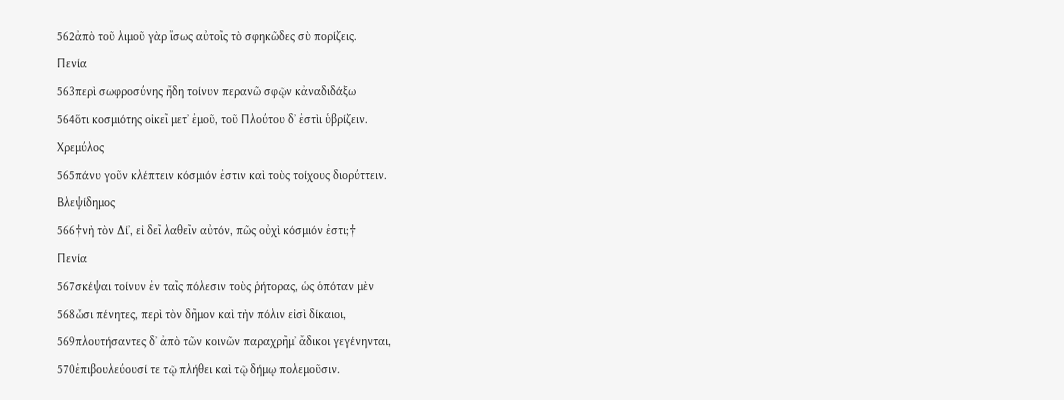562ἀπὸ τοῦ λιμοῦ γὰρ ἴσως αὐτοῖς τὸ σφηκῶδες σὺ πορίζεις.
Πενία
563περὶ σωφροσύνης ἤδη τοίνυν περανῶ σφῷν κἀναδιδάξω
564ὅτι κοσμιότης οἰκεῖ μετʼ ἐμοῦ, τοῦ Πλούτου δʼ ἐστὶι ὑβρίζειν.
Χρεμύλος
565πάνυ γοῦν κλέπτειν κόσμιόν ἐστιν καὶ τοὺς τοίχους διορύττειν.
Βλεψίδημος
566†νὴ τὸν Δίʼ, εἰ δεῖ λαθεῖν αὐτόν, πῶς οὐχὶ κόσμιόν ἐστι;†
Πενία
567σκέψαι τοίνυν ἐν ταῖς πόλεσιν τοὺς ῥήτορας, ὡς ὁπόταν μὲν
568ὦσι πένητες, περὶ τὸν δῆμον καὶ τὴν πόλιν εἰσὶ δίκαιοι,
569πλουτήσαντες δʼ ἀπὸ τῶν κοινῶν παραχρῆμʼ ἄδικοι γεγένηνται,
570ἐπιβουλεύουσί τε τῷ πλήθει καὶ τῷ δήμῳ πολεμοῦσιν.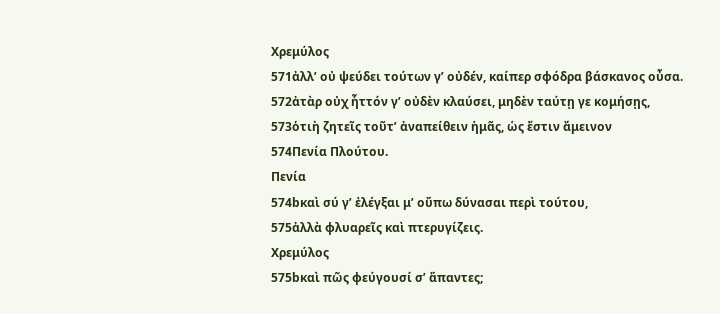Χρεμύλος
571ἀλλʼ οὐ ψεύδει τούτων γʼ οὐδέν, καίπερ σφόδρα βάσκανος οὖσα.
572ἀτὰρ οὐχ ἧττόν γʼ οὐδὲν κλαύσει, μηδὲν ταύτῃ γε κομήσῃς,
573ὁτιὴ ζητεῖς τοῦτʼ ἀναπείθειν ἡμᾶς, ὡς ἔστιν ἄμεινον
574Πενία Πλούτου.
Πενία
574bκαὶ σύ γʼ ἐλέγξαι μʼ οὔπω δύνασαι περὶ τούτου,
575ἀλλὰ φλυαρεῖς καὶ πτερυγίζεις.
Χρεμύλος
575bκαὶ πῶς φεύγουσί σʼ ἅπαντες;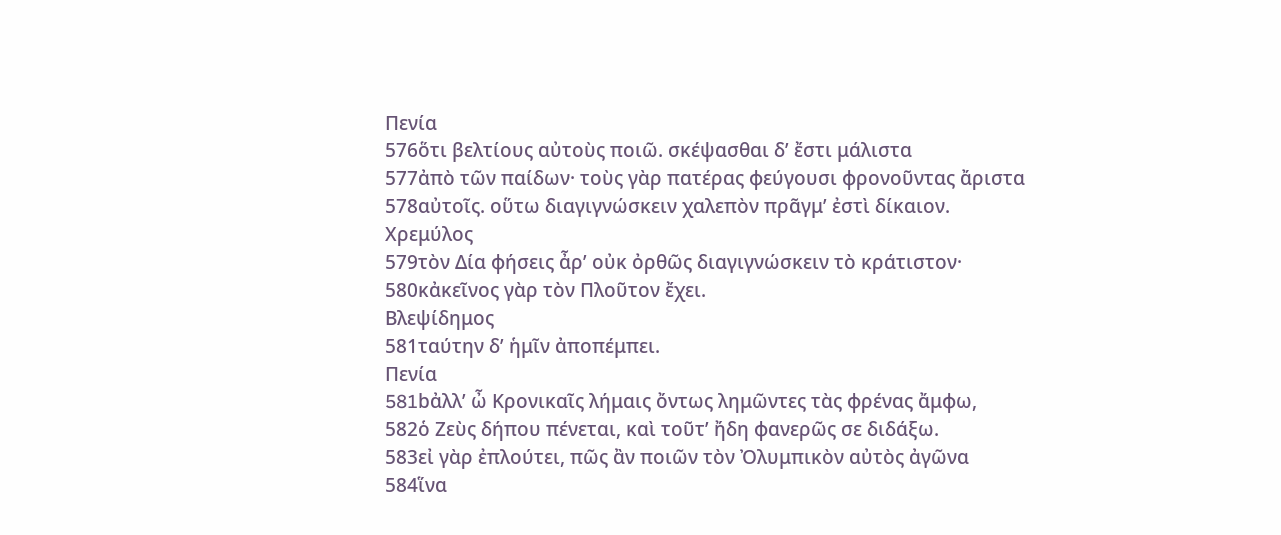Πενία
576ὅτι βελτίους αὐτοὺς ποιῶ. σκέψασθαι δʼ ἔστι μάλιστα
577ἀπὸ τῶν παίδων· τοὺς γὰρ πατέρας φεύγουσι φρονοῦντας ἄριστα
578αὐτοῖς. οὕτω διαγιγνώσκειν χαλεπὸν πρᾶγμʼ ἐστὶ δίκαιον.
Χρεμύλος
579τὸν Δία φήσεις ἆρʼ οὐκ ὀρθῶς διαγιγνώσκειν τὸ κράτιστον·
580κἀκεῖνος γὰρ τὸν Πλοῦτον ἔχει.
Βλεψίδημος
581ταύτην δʼ ἡμῖν ἀποπέμπει.
Πενία
581bἀλλʼ ὦ Κρονικαῖς λήμαις ὄντως λημῶντες τὰς φρένας ἄμφω,
582ὁ Ζεὺς δήπου πένεται, καὶ τοῦτʼ ἤδη φανερῶς σε διδάξω.
583εἰ γὰρ ἐπλούτει, πῶς ἂν ποιῶν τὸν Ὀλυμπικὸν αὐτὸς ἀγῶνα
584ἵνα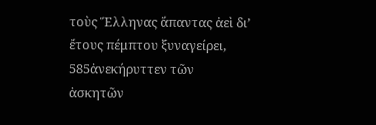τοὺς Ἕλληνας ἅπαντας ἀεὶ διʼ ἔτους πέμπτου ξυναγείρει,
585ἀνεκήρυττεν τῶν ἀσκητῶν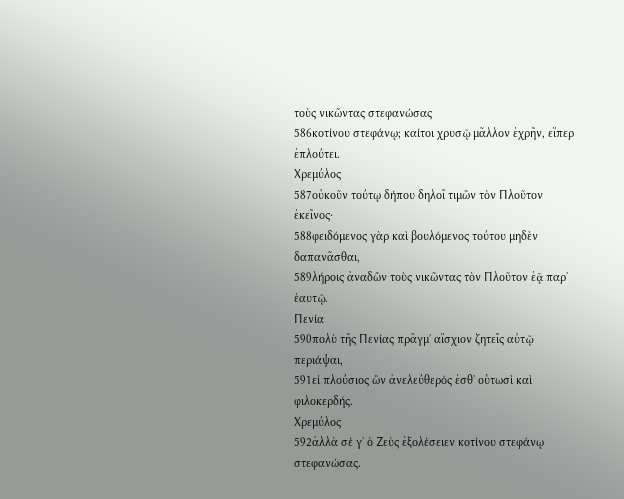τοὺς νικῶντας στεφανώσας
586κοτίνου στεφάνῳ; καίτοι χρυσῷ μᾶλλον ἐχρῆν, εἴπερ ἐπλούτει.
Χρεμύλος
587οὐκοῦν τούτῳ δήπου δηλοῖ τιμῶν τὸν Πλοῦτον ἐκεῖνος·
588φειδόμενος γὰρ καὶ βουλόμενος τούτου μηδὲν δαπανᾶσθαι,
589λήροις ἀναδῶν τοὺς νικῶντας τὸν Πλοῦτον ἐᾷ παρʼ ἑαυτῷ.
Πενία
590πολὺ τῆς Πενίας πρᾶγμʼ αἴσχιον ζητεῖς αὐτῷ περιάψαι,
591εἰ πλούσιος ὢν ἀνελεύθερός ἐσθʼ οὑτωσὶ καὶ φιλοκερδής.
Χρεμύλος
592ἀλλὰ σέ γʼ ὁ Ζεὺς ἐξολέσειεν κοτίνου στεφάνῳ στεφανώσας.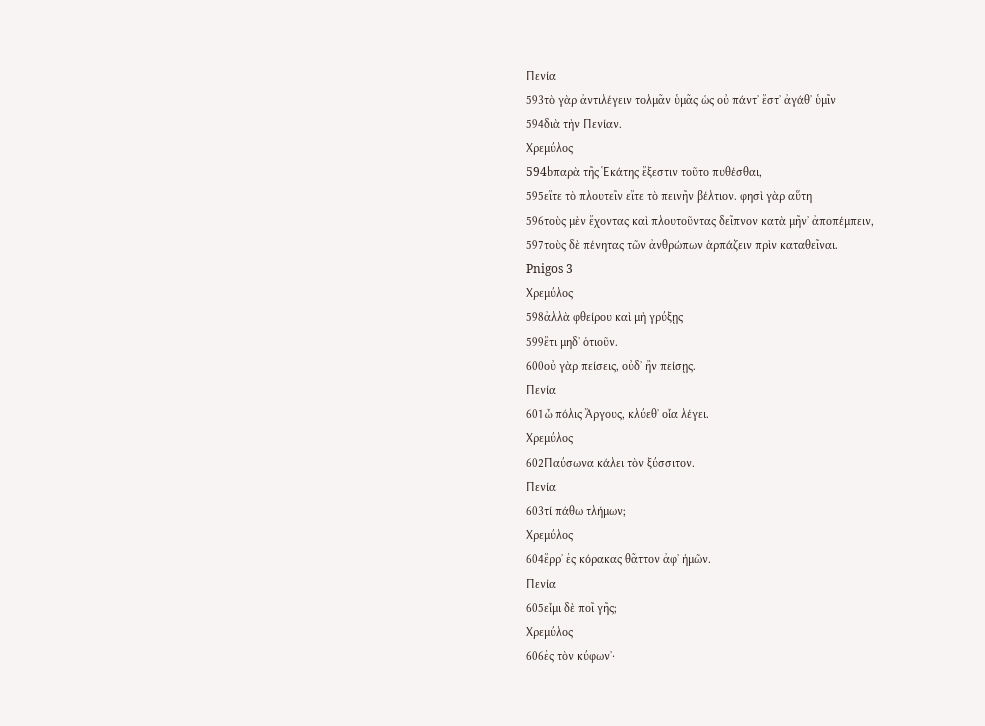Πενία
593τὸ γὰρ ἀντιλέγειν τολμᾶν ὑμᾶς ὡς οὐ πάντʼ ἔστʼ ἀγάθʼ ὑμῖν
594διὰ τὴν Πενίαν.
Χρεμύλος
594bπαρὰ τῆς Ἑκάτης ἔξεστιν τοῦτο πυθέσθαι,
595εἴτε τὸ πλουτεῖν εἴτε τὸ πεινῆν βέλτιον. φησὶ γὰρ αὕτη
596τοὺς μὲν ἔχοντας καὶ πλουτοῦντας δεῖπνον κατὰ μῆνʼ ἀποπέμπειν,
597τοὺς δὲ πένητας τῶν ἀνθρώπων ἁρπάζειν πρὶν καταθεῖναι.
Pnigos 3
Χρεμύλος
598ἀλλὰ φθείρου καὶ μὴ γρύξῃς
599ἔτι μηδʼ ὁτιοῦν.
600οὐ γὰρ πείσεις, οὐδʼ ἢν πείσῃς.
Πενία
601ὦ πόλις Ἄργους, κλύεθʼ οἷα λέγει.
Χρεμύλος
602Παύσωνα κάλει τὸν ξύσσιτον.
Πενία
603τί πάθω τλήμων;
Χρεμύλος
604ἔρρʼ ἐς κόρακας θᾶττον ἀφʼ ἡμῶν.
Πενία
605εἶμι δὲ ποῖ γῆς;
Χρεμύλος
606ἐς τὸν κύφωνʼ·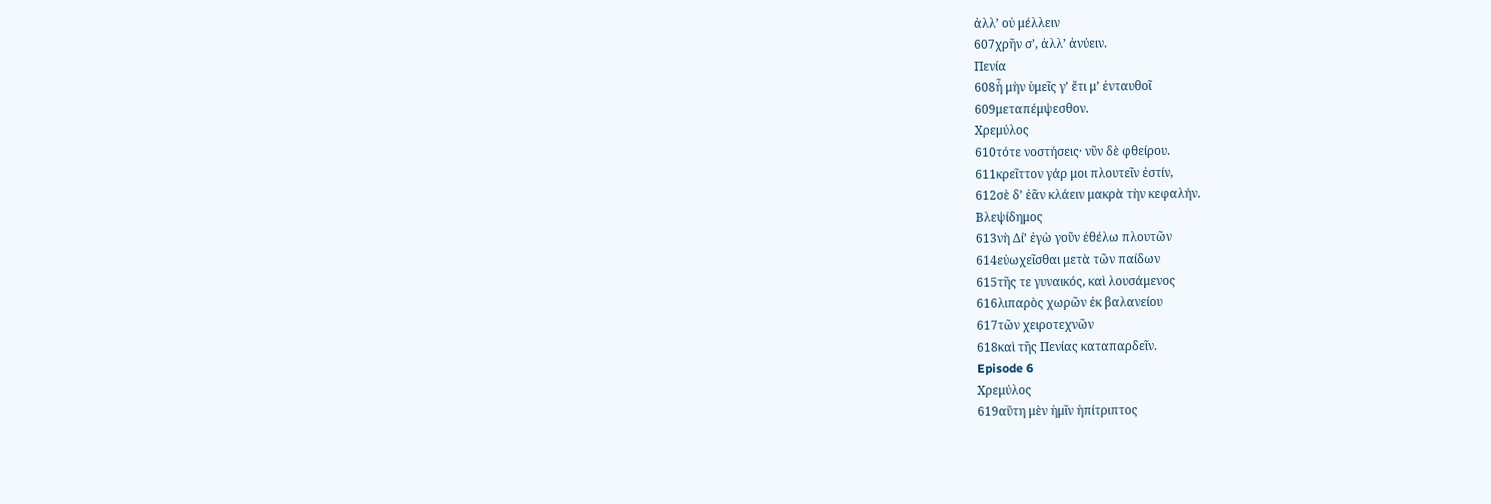ἀλλʼ οὐ μέλλειν
607χρῆν σʼ, ἀλλʼ ἀνύειν.
Πενία
608ἦ μὴν ὑμεῖς γʼ ἔτι μʼ ἐνταυθοῖ
609μεταπέμψεσθον.
Χρεμύλος
610τότε νοστήσεις· νῦν δὲ φθείρου.
611κρεῖττον γάρ μοι πλουτεῖν ἐστίν,
612σὲ δʼ ἐᾶν κλάειν μακρὰ τὴν κεφαλήν.
Βλεψίδημος
613νὴ Δίʼ ἐγὼ γοῦν ἐθέλω πλουτῶν
614εὐωχεῖσθαι μετὰ τῶν παίδων
615τῆς τε γυναικός, καὶ λουσάμενος
616λιπαρὸς χωρῶν ἐκ βαλανείου
617τῶν χειροτεχνῶν
618καὶ τῆς Πενίας καταπαρδεῖν.
Episode 6
Χρεμύλος
619αὕτη μὲν ἡμῖν ἡπίτριπτος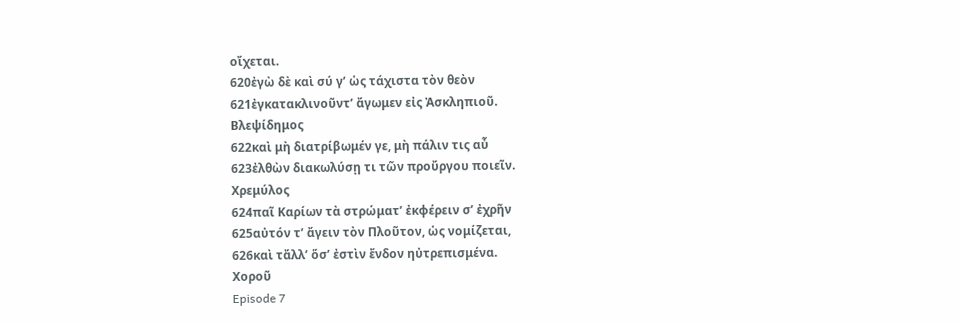οἴχεται.
620ἐγὼ δὲ καὶ σύ γʼ ὡς τάχιστα τὸν θεὸν
621ἐγκατακλινοῦντʼ ἄγωμεν εἰς Ἀσκληπιοῦ.
Βλεψίδημος
622καὶ μὴ διατρίβωμέν γε, μὴ πάλιν τις αὖ
623ἐλθὼν διακωλύσῃ τι τῶν προὔργου ποιεῖν.
Χρεμύλος
624παῖ Καρίων τὰ στρώματʼ ἐκφέρειν σʼ ἐχρῆν
625αὐτόν τʼ ἄγειν τὸν Πλοῦτον, ὡς νομίζεται,
626καὶ τἄλλʼ ὅσʼ ἐστὶν ἔνδον ηὐτρεπισμένα.
Χοροῦ
Episode 7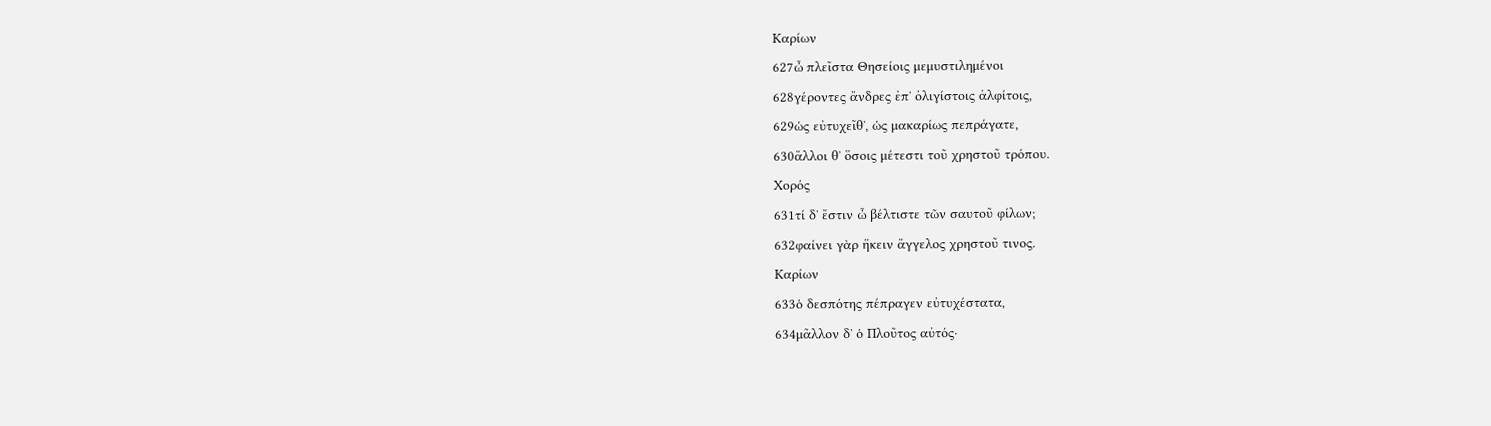Καρίων
627ὦ πλεῖστα Θησείοις μεμυστιλημένοι
628γέροντες ἄνδρες ἐπʼ ὀλιγίστοις ἀλφίτοις,
629ὡς εὐτυχεῖθʼ, ὡς μακαρίως πεπράγατε,
630ἄλλοι θʼ ὅσοις μέτεστι τοῦ χρηστοῦ τρόπου.
Χορός
631τί δʼ ἔστιν ὦ βέλτιστε τῶν σαυτοῦ φίλων;
632φαίνει γὰρ ἥκειν ἄγγελος χρηστοῦ τινος.
Καρίων
633ὁ δεσπότης πέπραγεν εὐτυχέστατα,
634μᾶλλον δʼ ὁ Πλοῦτος αὐτός·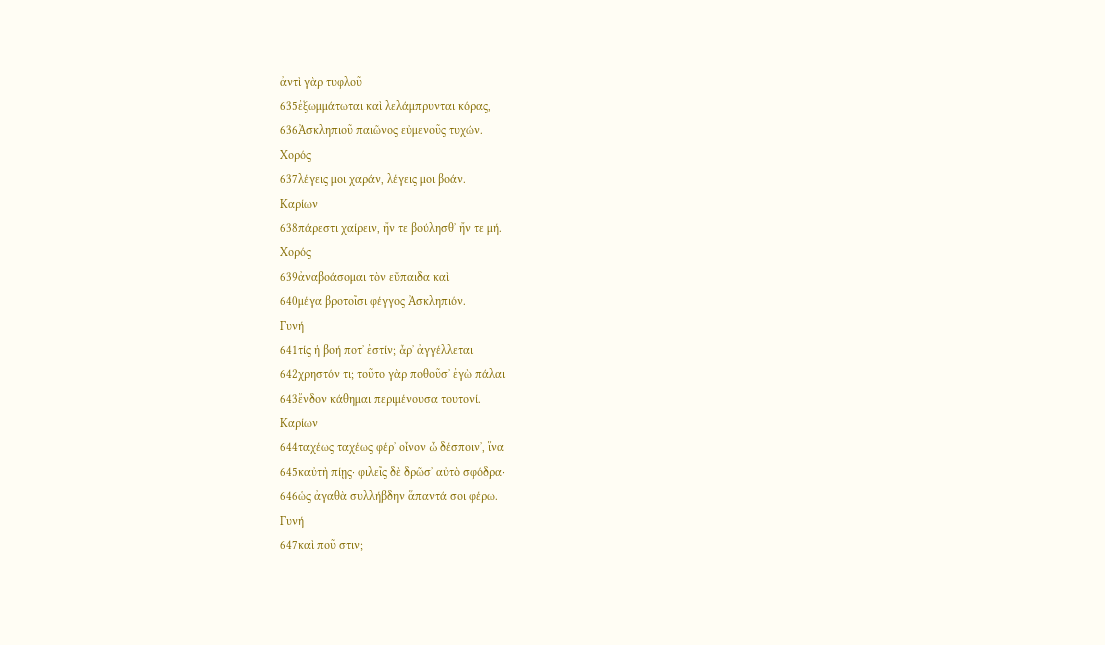ἀντὶ γὰρ τυφλοῦ
635ἐξωμμάτωται καὶ λελάμπρυνται κόρας,
636Ἀσκληπιοῦ παιῶνος εὐμενοῦς τυχών.
Χορός
637λέγεις μοι χαράν, λέγεις μοι βοάν.
Καρίων
638πάρεστι χαίρειν, ἤν τε βούλησθʼ ἤν τε μή.
Χορός
639ἀναβοάσομαι τὸν εὔπαιδα καὶ
640μέγα βροτοῖσι φέγγος Ἀσκληπιόν.
Γυνή
641τίς ἡ βοή ποτʼ ἐστίν; ἆρʼ ἀγγέλλεται
642χρηστόν τι; τοῦτο γὰρ ποθοῦσʼ ἐγὼ πάλαι
643ἔνδον κάθημαι περιμένουσα τουτονί.
Καρίων
644ταχέως ταχέως φέρʼ οἶνον ὦ δέσποινʼ, ἵνα
645καὐτὴ πίῃς· φιλεῖς δὲ δρῶσʼ αὐτὸ σφόδρα·
646ὡς ἀγαθὰ συλλήβδην ἅπαντά σοι φέρω.
Γυνή
647καὶ ποῦ στιν;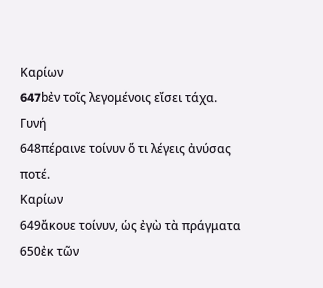Καρίων
647bἐν τοῖς λεγομένοις εἴσει τάχα.
Γυνή
648πέραινε τοίνυν ὅ τι λέγεις ἀνύσας ποτέ.
Καρίων
649ἄκουε τοίνυν, ὡς ἐγὼ τὰ πράγματα
650ἐκ τῶν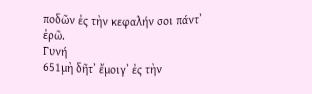ποδῶν ἐς τὴν κεφαλήν σοι πάντʼ ἐρῶ.
Γυνή
651μὴ δῆτʼ ἔμοιγʼ ἐς τὴν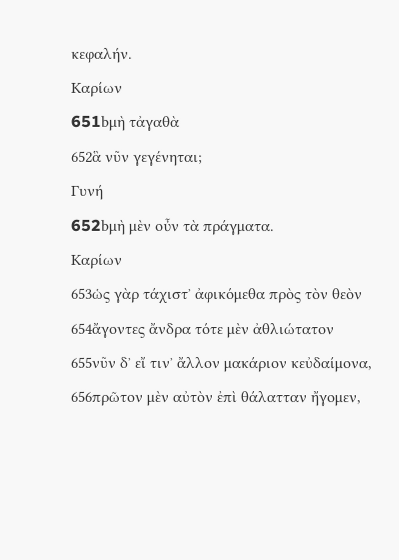κεφαλήν.
Καρίων
651bμὴ τἀγαθὰ
652ἃ νῦν γεγένηται;
Γυνή
652bμὴ μὲν οὖν τὰ πράγματα.
Καρίων
653ὡς γὰρ τάχιστʼ ἀφικόμεθα πρὸς τὸν θεὸν
654ἄγοντες ἄνδρα τότε μὲν ἀθλιώτατον
655νῦν δʼ εἴ τινʼ ἄλλον μακάριον κεὐδαίμονα,
656πρῶτον μὲν αὐτὸν ἐπὶ θάλατταν ἤγομεν,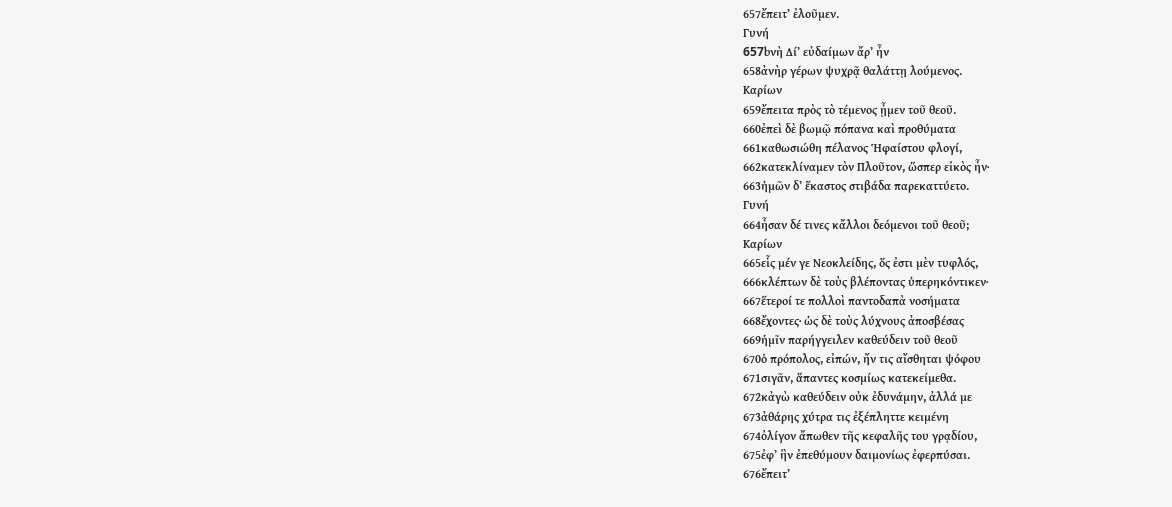657ἔπειτʼ ἐλοῦμεν.
Γυνή
657bνὴ Δίʼ εὐδαίμων ἄρʼ ἦν
658ἀνὴρ γέρων ψυχρᾷ θαλάττῃ λούμενος.
Καρίων
659ἔπειτα πρὸς τὸ τέμενος ᾖμεν τοῦ θεοῦ.
660ἐπεὶ δὲ βωμῷ πόπανα καὶ προθύματα
661καθωσιώθη πέλανος Ἡφαίστου φλογί,
662κατεκλίναμεν τὸν Πλοῦτον, ὥσπερ εἰκὸς ἦν·
663ἡμῶν δʼ ἕκαστος στιβάδα παρεκαττύετο.
Γυνή
664ἦσαν δέ τινες κἄλλοι δεόμενοι τοῦ θεοῦ;
Καρίων
665εἷς μέν γε Νεοκλείδης, ὅς ἐστι μὲν τυφλός,
666κλέπτων δὲ τοὺς βλέποντας ὑπερηκόντικεν·
667ἕτεροί τε πολλοὶ παντοδαπὰ νοσήματα
668ἔχοντες· ὡς δὲ τοὺς λύχνους ἀποσβέσας
669ἡμῖν παρήγγειλεν καθεύδειν τοῦ θεοῦ
670ὁ πρόπολος, εἰπών, ἤν τις αἴσθηται ψόφου
671σιγᾶν, ἅπαντες κοσμίως κατεκείμεθα.
672κἀγὼ καθεύδειν οὐκ ἐδυνάμην, ἀλλά με
673ἀθάρης χύτρα τις ἐξέπληττε κειμένη
674ὀλίγον ἄπωθεν τῆς κεφαλῆς του γρᾳδίου,
675ἐφʼ ἣν ἐπεθύμουν δαιμονίως ἐφερπύσαι.
676ἔπειτʼ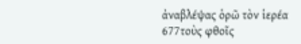ἀναβλέψας ὁρῶ τὸν ἱερέα
677τοὺς φθοῖς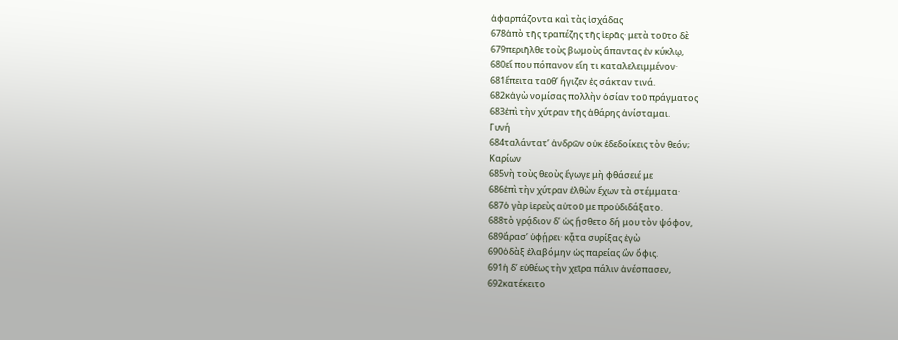ἀφαρπάζοντα καὶ τὰς ἰσχάδας
678ἀπὸ τῆς τραπέζης τῆς ἱερᾶς· μετὰ τοῦτο δὲ
679περιῆλθε τοὺς βωμοὺς ἅπαντας ἐν κύκλῳ,
680εἴ που πόπανον εἴη τι καταλελειμμένον·
681ἔπειτα ταῦθʼ ἥγιζεν ἐς σάκταν τινά.
682κἀγὼ νομίσας πολλὴν ὁσίαν τοῦ πράγματος
683ἐπὶ τὴν χύτραν τῆς ἀθάρης ἀνίσταμαι.
Γυνή
684ταλάντατʼ ἀνδρῶν οὐκ ἐδεδοίκεις τὸν θεόν;
Καρίων
685νὴ τοὺς θεοὺς ἔγωγε μὴ φθάσειέ με
686ἐπὶ τὴν χύτραν ἐλθὼν ἔχων τὰ στέμματα·
687ὁ γὰρ ἱερεὺς αὐτοῦ με προὐδιδάξατο.
688τὸ γρᾴδιον δʼ ὡς ᾔσθετο δή μου τὸν ψόφον,
689ἄρασʼ ὑφῄρει· κᾆτα συρίξας ἐγὼ
690ὀδὰξ ἐλαβόμην ὡς παρείας ὢν ὄφις.
691ἡ δʼ εὐθέως τὴν χεῖρα πάλιν ἀνέσπασεν,
692κατέκειτο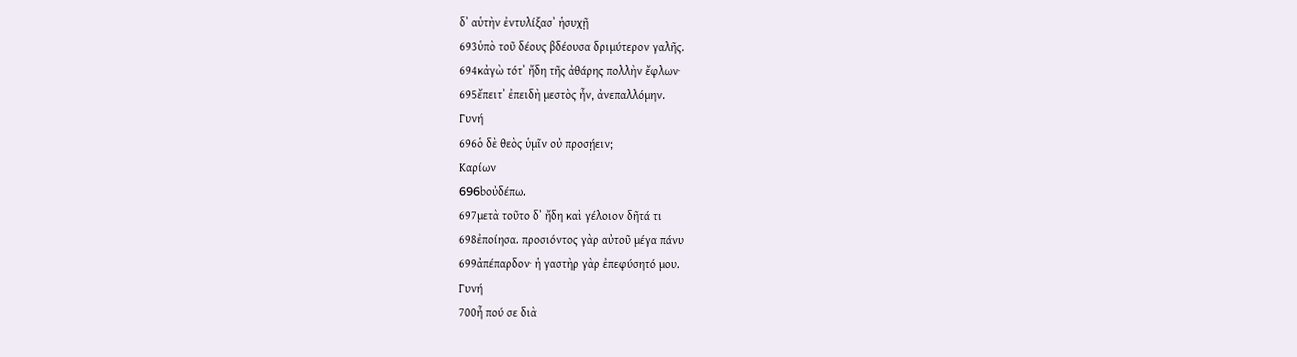δʼ αὑτὴν ἐντυλίξασʼ ἡσυχῇ
693ὑπὸ τοῦ δέους βδέουσα δριμύτερον γαλῆς.
694κἀγὼ τότʼ ἤδη τῆς ἀθάρης πολλὴν ἔφλων·
695ἔπειτʼ ἐπειδὴ μεστὸς ἦν, ἀνεπαλλόμην.
Γυνή
696ὁ δὲ θεὸς ὑμῖν οὐ προσῄειν;
Καρίων
696bοὐδέπω.
697μετὰ τοῦτο δʼ ἤδη καὶ γέλοιον δῆτά τι
698ἐποίησα. προσιόντος γὰρ αὐτοῦ μέγα πάνυ
699ἀπέπαρδον· ἡ γαστὴρ γὰρ ἐπεφύσητό μου.
Γυνή
700ἦ πού σε διὰ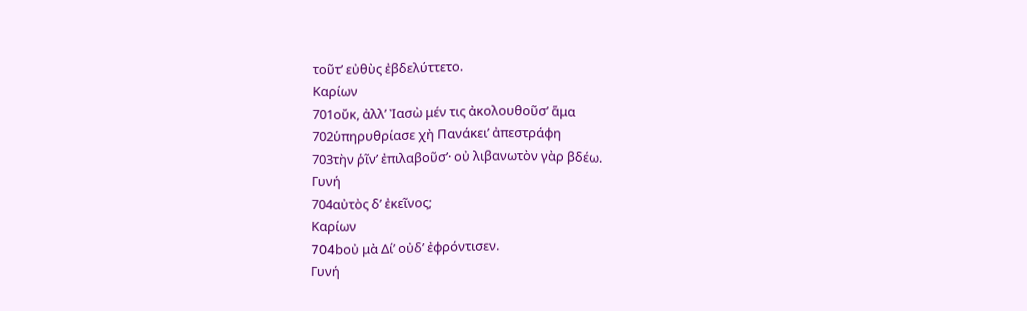τοῦτʼ εὐθὺς ἐβδελύττετο.
Καρίων
701οὔκ, ἀλλʼ Ἰασὼ μέν τις ἀκολουθοῦσʼ ἅμα
702ὑπηρυθρίασε χἠ Πανάκειʼ ἀπεστράφη
703τὴν ῥῖνʼ ἐπιλαβοῦσʼ· οὐ λιβανωτὸν γὰρ βδέω.
Γυνή
704αὐτὸς δʼ ἐκεῖνος;
Καρίων
704bοὐ μὰ Δίʼ οὐδʼ ἐφρόντισεν.
Γυνή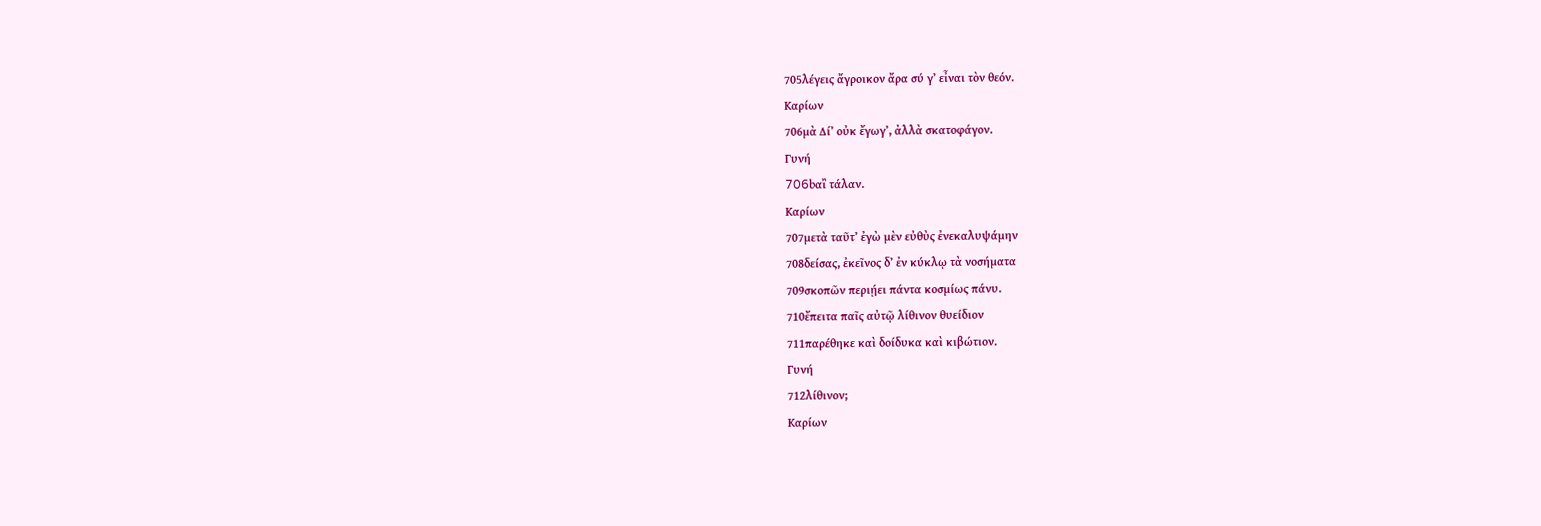705λέγεις ἄγροικον ἄρα σύ γʼ εἶναι τὸν θεόν.
Καρίων
706μὰ Δίʼ οὐκ ἔγωγʼ, ἀλλὰ σκατοφάγον.
Γυνή
706bαἲ τάλαν.
Καρίων
707μετὰ ταῦτʼ ἐγὼ μὲν εὐθὺς ἐνεκαλυψάμην
708δείσας, ἐκεῖνος δʼ ἐν κύκλῳ τὰ νοσήματα
709σκοπῶν περιῄει πάντα κοσμίως πάνυ.
710ἔπειτα παῖς αὐτῷ λίθινον θυείδιον
711παρέθηκε καὶ δοίδυκα καὶ κιβώτιον.
Γυνή
712λίθινον;
Καρίων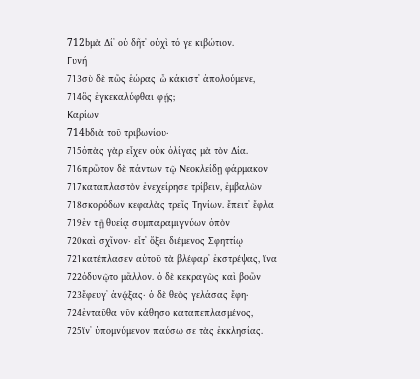712bμὰ Δίʼ οὐ δῆτʼ οὐχὶ τό γε κιβώτιον.
Γυνή
713σὺ δὲ πῶς ἑώρας ὦ κάκιστʼ ἀπολούμενε,
714ὃς ἐγκεκαλύφθαι φῄς;
Καρίων
714bδιὰ τοῦ τριβωνίου·
715ὀπὰς γὰρ εἶχεν οὐκ ὀλίγας μὰ τὸν Δία.
716πρῶτον δὲ πάντων τῷ Νεοκλείδῃ φάρμακον
717καταπλαστὸν ἐνεχείρησε τρίβειν, ἐμβαλὼν
718σκορόδων κεφαλὰς τρεῖς Τηνίων. ἔπειτʼ ἔφλα
719ἐν τῇ θυείᾳ συμπαραμιγνύων ὀπὸν
720καὶ σχῖνον· εἶτʼ ὄξει διέμενος Σφηττίῳ
721κατέπλασεν αὐτοῦ τὰ βλέφαρʼ ἐκστρέψας, ἵνα
722ὀδυνῷτο μᾶλλον. ὁ δὲ κεκραγὼς καὶ βοῶν
723ἔφευγʼ ἀνᾴξας· ὁ δὲ θεὸς γελάσας ἔφη·
724ἐνταῦθα νῦν κάθησο καταπεπλασμένος,
725ἵνʼ ὑπομνύμενον παύσω σε τὰς ἐκκλησίας.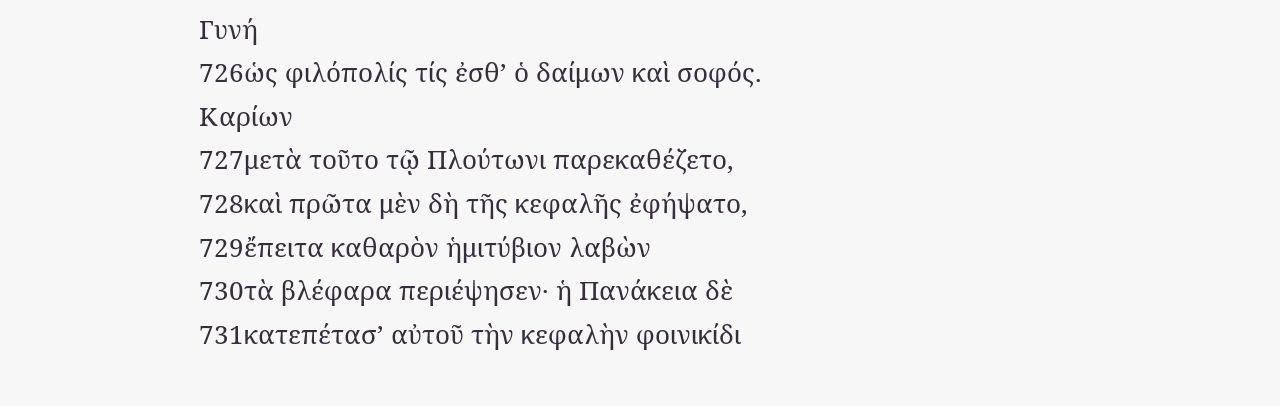Γυνή
726ὡς φιλόπολίς τίς ἐσθʼ ὁ δαίμων καὶ σοφός.
Καρίων
727μετὰ τοῦτο τῷ Πλούτωνι παρεκαθέζετο,
728καὶ πρῶτα μὲν δὴ τῆς κεφαλῆς ἐφήψατο,
729ἔπειτα καθαρὸν ἡμιτύβιον λαβὼν
730τὰ βλέφαρα περιέψησεν· ἡ Πανάκεια δὲ
731κατεπέτασʼ αὐτοῦ τὴν κεφαλὴν φοινικίδι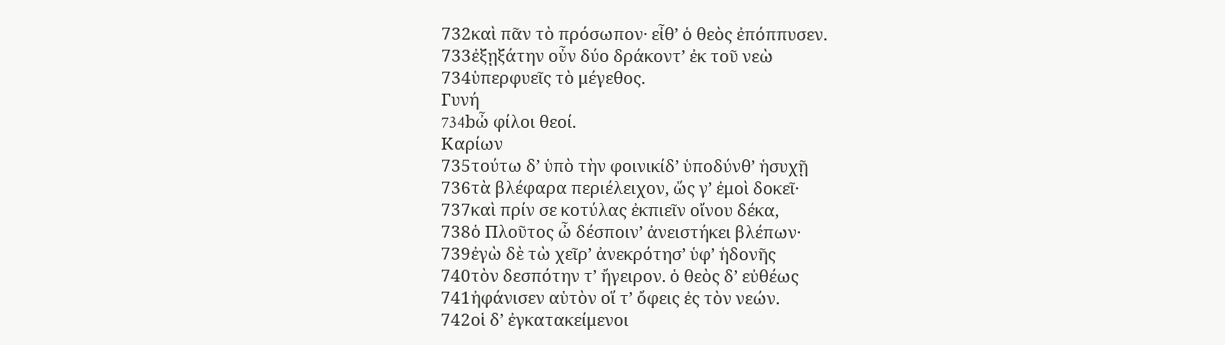732καὶ πᾶν τὸ πρόσωπον· εἶθʼ ὁ θεὸς ἐπόππυσεν.
733ἐξῃξάτην οὖν δύο δράκοντʼ ἐκ τοῦ νεὼ
734ὑπερφυεῖς τὸ μέγεθος.
Γυνή
734bὦ φίλοι θεοί.
Καρίων
735τούτω δʼ ὑπὸ τὴν φοινικίδʼ ὑποδύνθʼ ἡσυχῇ
736τὰ βλέφαρα περιέλειχον, ὥς γʼ ἐμοὶ δοκεῖ·
737καὶ πρίν σε κοτύλας ἐκπιεῖν οἴνου δέκα,
738ὁ Πλοῦτος ὦ δέσποινʼ ἀνειστήκει βλέπων·
739ἐγὼ δὲ τὼ χεῖρʼ ἀνεκρότησʼ ὑφʼ ἡδονῆς
740τὸν δεσπότην τʼ ἤγειρον. ὁ θεὸς δʼ εὐθέως
741ἠφάνισεν αὑτὸν οἵ τʼ ὄφεις ἐς τὸν νεών.
742οἱ δʼ ἐγκατακείμενοι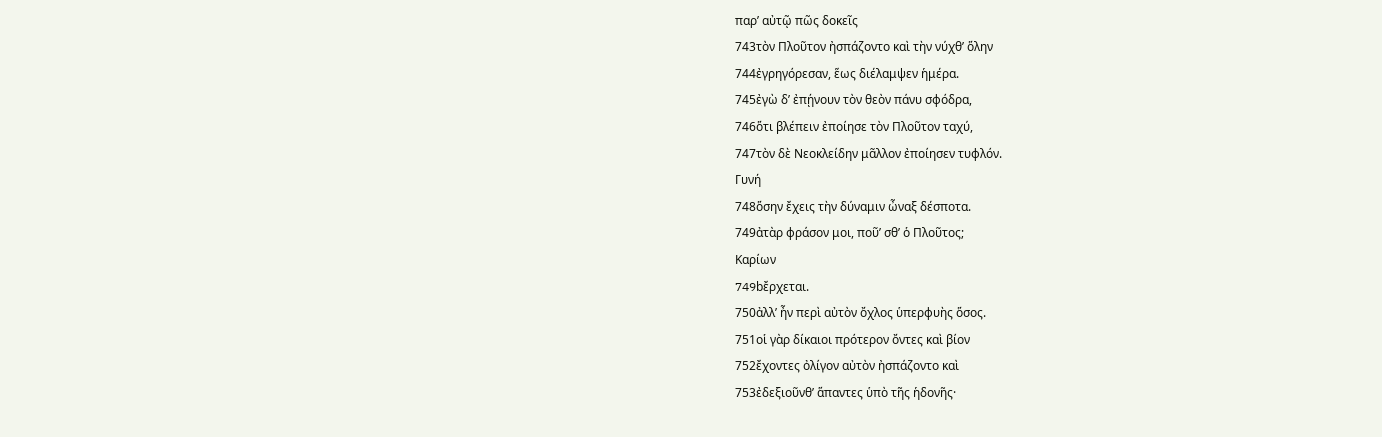παρʼ αὐτῷ πῶς δοκεῖς
743τὸν Πλοῦτον ἠσπάζοντο καὶ τὴν νύχθʼ ὅλην
744ἐγρηγόρεσαν, ἕως διέλαμψεν ἡμέρα.
745ἐγὼ δʼ ἐπῄνουν τὸν θεὸν πάνυ σφόδρα,
746ὅτι βλέπειν ἐποίησε τὸν Πλοῦτον ταχύ,
747τὸν δὲ Νεοκλείδην μᾶλλον ἐποίησεν τυφλόν.
Γυνή
748ὅσην ἔχεις τὴν δύναμιν ὦναξ δέσποτα.
749ἀτὰρ φράσον μοι, ποῦʼ σθʼ ὁ Πλοῦτος;
Καρίων
749bἔρχεται.
750ἀλλʼ ἦν περὶ αὐτὸν ὄχλος ὑπερφυὴς ὅσος.
751οἱ γὰρ δίκαιοι πρότερον ὄντες καὶ βίον
752ἔχοντες ὀλίγον αὐτὸν ἠσπάζοντο καὶ
753ἐδεξιοῦνθʼ ἅπαντες ὑπὸ τῆς ἡδονῆς·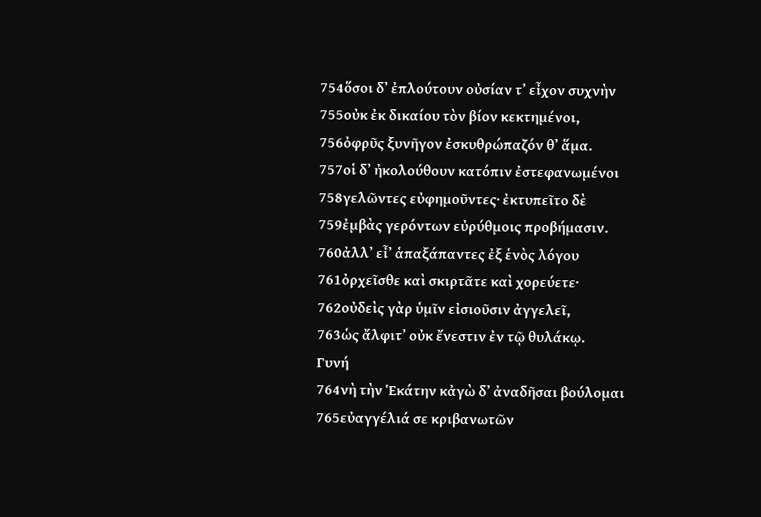754ὅσοι δʼ ἐπλούτουν οὐσίαν τʼ εἶχον συχνὴν
755οὐκ ἐκ δικαίου τὸν βίον κεκτημένοι,
756ὀφρῦς ξυνῆγον ἐσκυθρώπαζόν θʼ ἅμα.
757οἱ δʼ ἠκολούθουν κατόπιν ἐστεφανωμένοι
758γελῶντες εὐφημοῦντες· ἐκτυπεῖτο δὲ
759ἐμβὰς γερόντων εὐρύθμοις προβήμασιν.
760ἀλλʼ εἶʼ ἁπαξάπαντες ἐξ ἑνὸς λόγου
761ὀρχεῖσθε καὶ σκιρτᾶτε καὶ χορεύετε·
762οὐδεὶς γὰρ ὑμῖν εἰσιοῦσιν ἀγγελεῖ,
763ὡς ἄλφιτʼ οὐκ ἔνεστιν ἐν τῷ θυλάκῳ.
Γυνή
764νὴ τὴν Ἑκάτην κἀγὼ δʼ ἀναδῆσαι βούλομαι
765εὐαγγέλιά σε κριβανωτῶν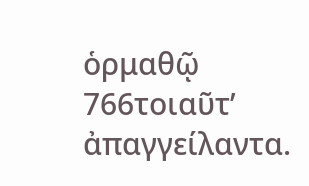ὁρμαθῷ
766τοιαῦτʼ ἀπαγγείλαντα.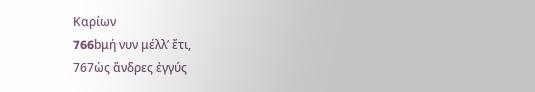Καρίων
766bμή νυν μέλλʼ ἔτι,
767ὡς ἅνδρες ἐγγύς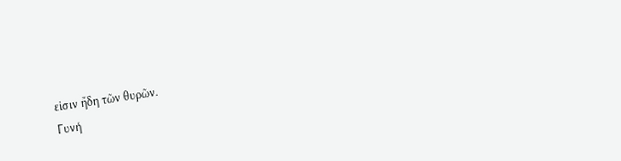εἰσιν ἤδη τῶν θυρῶν.
Γυνή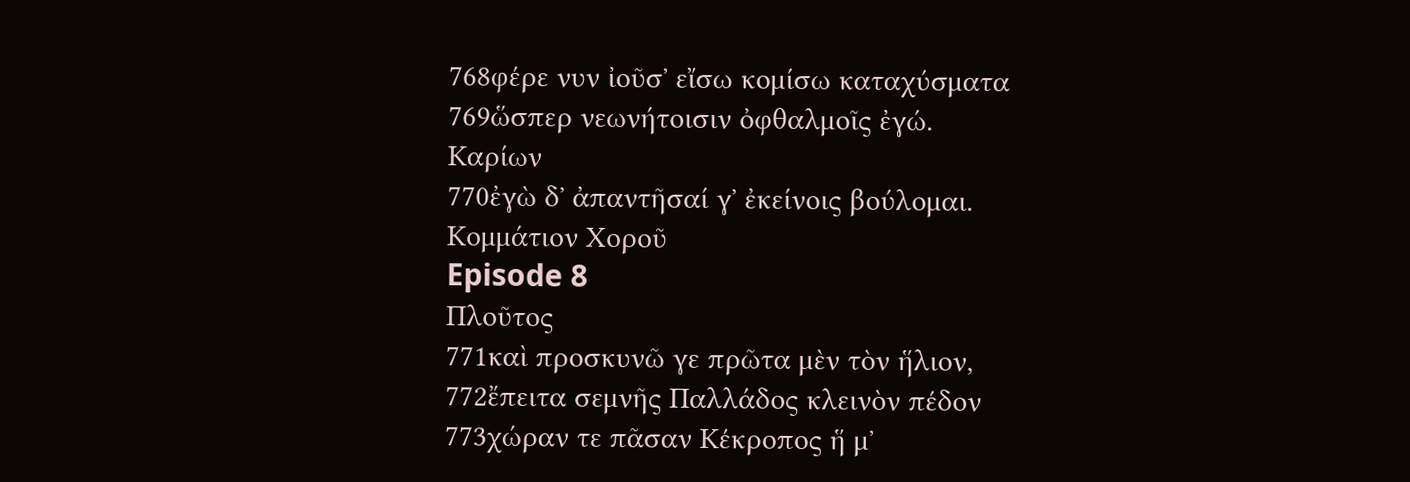768φέρε νυν ἰοῦσʼ εἴσω κομίσω καταχύσματα
769ὥσπερ νεωνήτοισιν ὀφθαλμοῖς ἐγώ.
Καρίων
770ἐγὼ δʼ ἀπαντῆσαί γʼ ἐκείνοις βούλομαι.
Κομμάτιον Χοροῦ
Episode 8
Πλοῦτος
771καὶ προσκυνῶ γε πρῶτα μὲν τὸν ἥλιον,
772ἔπειτα σεμνῆς Παλλάδος κλεινὸν πέδον
773χώραν τε πᾶσαν Κέκροπος ἥ μʼ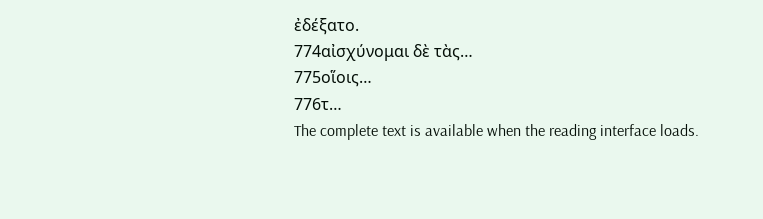ἐδέξατο.
774αἰσχύνομαι δὲ τὰς…
775οἵοις…
776τ…
The complete text is available when the reading interface loads.